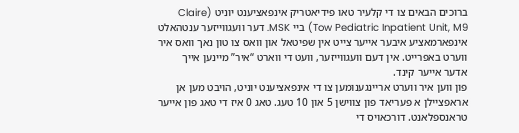ברוכים הבאים צו די קלעיר טאו פידיאטריק אינפאציענט יוניט (Claire Tow Pediatric Inpatient Unit, M9) ביי MSK. דער וועגווייזער ענטהאלט אינפארמאציע איבער אייער צייט אין שפיטאל און וואס צו טון נאך וואס איר ווערט באפרייט. אין דעם וועגווייזער, וועט די ווארט “איר” מיינען אייך אדער אייער קינד.
פון ווען איר ווערט אריינגענומען צו די אינפאציענט יוניט, הויבט מען אן אראפציילן א פעריאד פון צווישן 5 און 10 טעג. טאג 0 איז די טאג פון אייער טראנספלאנט. דורכאויס די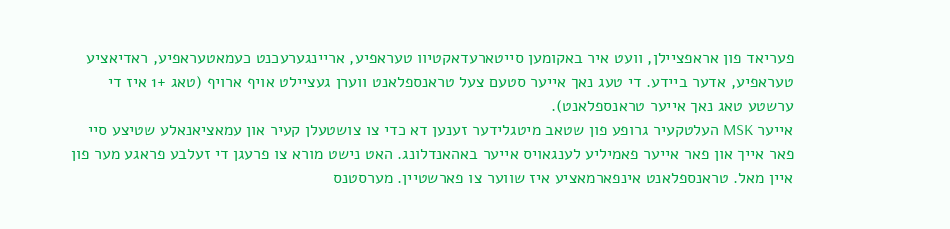פעריאד פון אראפציילן, וועט איר באקומען סייטארעדאקטיוו טעראפיע, אריינגערעכנט כעמאטעראפיע, ראדיאציע טעראפיע, אדער ביידע. די טעג נאך אייער סטעם צעל טראנספלאנט ווערן געציילט אויף ארויף (טאג +1 איז די ערשטע טאג נאך אייער טראנספלאנט).
אייער MSK העלטקעיר גרופע פון שטאב מיטגלידער זענען דא כדי צו צושטעלן קעיר און עמאציאנאלע שטיצע סיי פאר אייך און פאר אייער פאמיליע לענגאויס אייער באהאנדלונג. האט נישט מורא צו פרעגן די זעלבע פראגע מער פון איין מאל. טראנספלאנט אינפארמאציע איז שווער צו פארשטיין. מערסטנס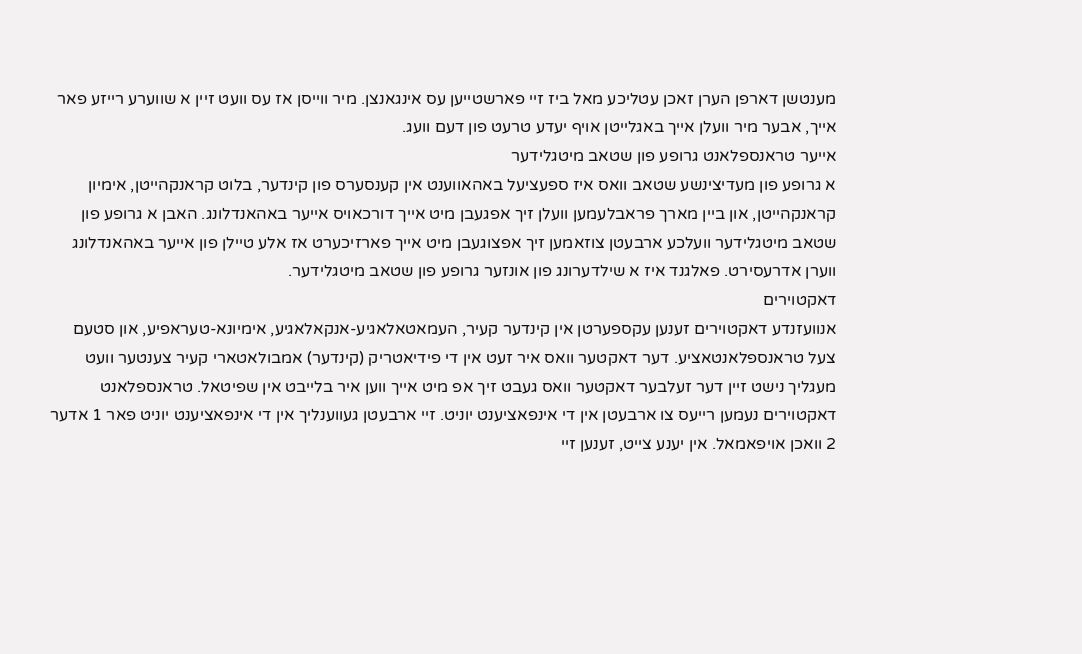מענטשן דארפן הערן זאכן עטליכע מאל ביז זיי פארשטייען עס אינגאנצן. מיר ווייסן אז עס וועט זיין א שווערע רייזע פאר אייך, אבער מיר וועלן אייך באגלייטן אויף יעדע טרעט פון דעם וועג.
אייער טראנספלאנט גרופע פון שטאב מיטגלידער
א גרופע פון מעדיצינשע שטאב וואס איז ספעציעל באהאווענט אין קענסערס פון קינדער, בלוט קראנקהייטן, אימיון קראנקהייטן, און ביין מארך פראבלעמען וועלן זיך אפגעבן מיט אייך דורכאויס אייער באהאנדלונג. האבן א גרופע פון שטאב מיטגלידער וועלכע ארבעטן צוזאמען זיך אפצוגעבן מיט אייך פארזיכערט אז אלע טיילן פון אייער באהאנדלונג ווערן אדרעסירט. פאלגנד איז א שילדערונג פון אונזער גרופע פון שטאב מיטגלידער.
דאקטוירים
אנוועזנדע דאקטוירים זענען עקספערטן אין קינדער קעיר, העמאטאלאגיע-אנקאלאגיע, אימיונא-טעראפיע, און סטעם צעל טראנספלאנטאציע. דער דאקטער וואס איר זעט אין די פידיאטריק (קינדער) אמבולאטארי קעיר צענטער וועט מעגליך נישט זיין דער זעלבער דאקטער וואס געבט זיך אפ מיט אייך ווען איר בלייבט אין שפיטאל. טראנספלאנט דאקטוירים נעמען רייעס צו ארבעטן אין די אינפאציענט יוניט. זיי ארבעטן געווענליך אין די אינפאציענט יוניט פאר 1 אדער 2 וואכן אויפאמאל. אין יענע צייט, זענען זיי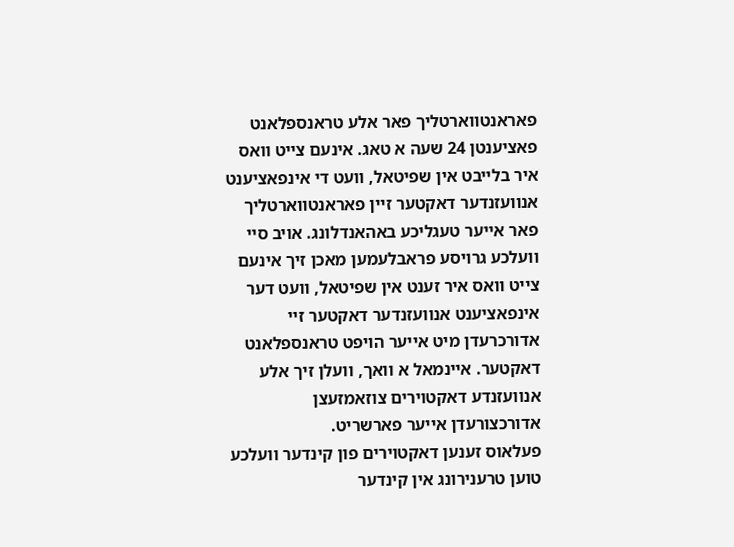פאראנטווארטליך פאר אלע טראנספלאנט פאציענטן 24 שעה א טאג. אינעם צייט וואס איר בלייבט אין שפיטאל, וועט די אינפאציענט אנוועזנדער דאקטער זיין פאראנטווארטליך פאר אייער טעגליכע באהאנדלונג. אויב סיי וועלכע גרויסע פראבלעמען מאכן זיך אינעם צייט וואס איר זענט אין שפיטאל, וועט דער אינפאציענט אנוועזנדער דאקטער זיי אדורכרעדן מיט אייער הויפט טראנספלאנט דאקטער. איינמאל א וואך, וועלן זיך אלע אנוועזנדע דאקטוירים צוזאמזעצן אדורכצורעדן אייער פארשריט.
פעלאוס זענען דאקטוירים פון קינדער וועלכע טוען טרענירונג אין קינדער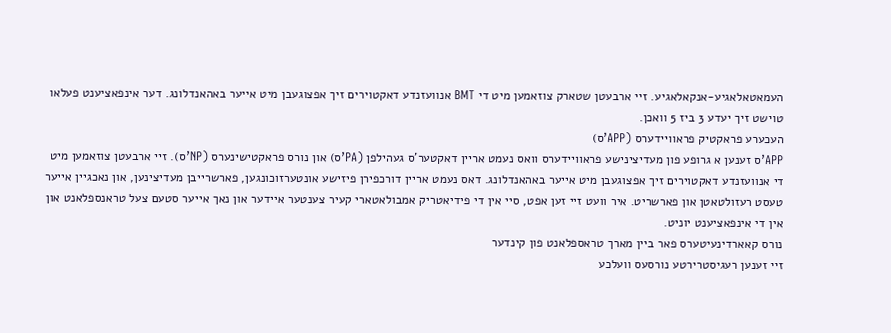העמאטאלאגיע-אנקאלאגיע. זיי ארבעטן שטארק צוזאמען מיט די BMT אנוועזנדע דאקטוירים זיך אפצוגעבן מיט אייער באהאנדלונג. דער אינפאציענט פעלאו טוישט זיך יעדע 3 ביז 5 וואכן.
העכערע פראקטיק פראוויידערס (APP’ס)
APP’ס זענען א גרופע פון מעדיצינישע פראוויידערס וואס נעמט אריין דאקטער’ס געהילפן (PA’ס) און נורס פראקטישינערס (NP’ס). זיי ארבעטן צוזאמען מיט די אנוועזנדע דאקטוירים זיך אפצוגעבן מיט אייער באהאנדלונג. דאס נעמט אריין דורכפירן פיזישע אונטערזוכונגען, פארשרייבן מעדיצינען, און נאכגיין אייער טעסט רעזולטאטן און פארשריט. איר וועט זיי זען אפט, סיי אין די פידיאטריק אמבולאטארי קעיר צענטער איידער און נאך אייער סטעם צעל טראנספלאנט און אין די אינפאציענט יוניט.
נורס קאארדינעיטערס פאר ביין מארך טראספלאנט פון קינדער
זיי זענען רעגיסטרירטע נורסעס וועלכע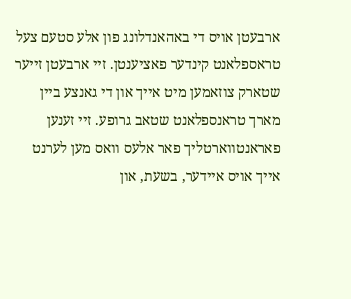ארבעטן אויס די באהאנדלונג פון אלע סטעם צעל טראספלאנט קינדער פאציענטן. זיי ארבעטן זייער שטארק צוזאמען מיט אייך און די גאנצע ביין מארך טראנספלאנט שטאב גרופע. זיי זענען פאראנטווארטליך פאר אלעס וואס מען לערנט אייך אויס איידער, בשעת, און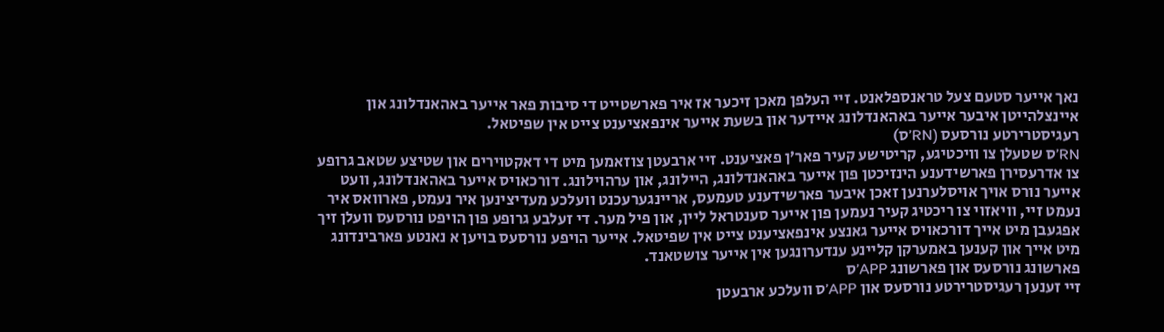נאך אייער סטעם צעל טראנספלאנט. זיי העלפן מאכן זיכער אז איר פארשטייט די סיבות פאר אייער באהאנדלונג און איינצלהייטן איבער אייער באהאנדלונג איידער און בשעת אייער אינפאציענט צייט אין שפיטאל.
רעגיסטרירטע נורסעס (RN’ס)
RN’ס שטעלן צו וויכטיגע, קריטישע קעיר פאר’ן פאציענט. זיי ארבעטן צוזאמען מיט די דאקטוירים און שטיצע שטאב גרופע צו אדרעסירן פארשידענע הינזיכטן פון אייער באהאנדלונג, היילונג, און ערהוילונג. דורכאויס אייער באהאנדלונג, וועט אייער נורס אויך אויסלערנען זאכן איבער פארשידענע טעמעס, אריינגערעכנט וועלכע מעדיצינען איר נעמט, פארוואס איר נעמט זיי, וויאזוי צו ריכטיג קעיר נעמען פון אייער סענטראל ליין, און פיל מער. די זעלבע גרופע פון הויפט נורסעס וועלן זיך אפגעבן מיט אייך דורכאויס אייער גאנצע אינפאציענט צייט אין שפיטאל. אייער הויפע נורסעס בויען א נאנטע פארבינדונג מיט אייך און קענען באמערקן קליינע ענדערונגען אין אייער צושטאנד.
פארשונג נורסעס און פארשונג APP’ס
זיי זענען רעגיסטרירטע נורסעס און APP’ס וועלכע ארבעטן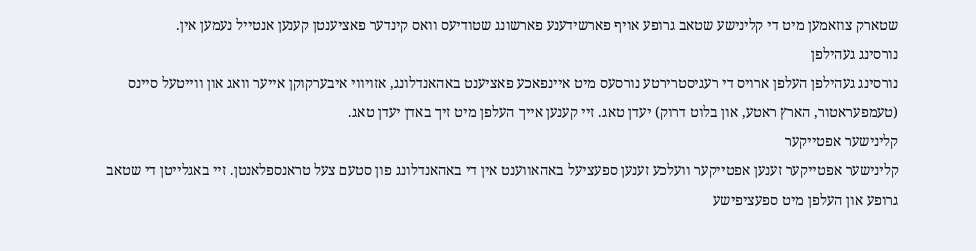שטארק צוזאמען מיט די קלינישע שטאב גרופע אויף פארשידענע פארשונג שטודיעס וואס קינדער פאציענטן קענען אנטייל נעמען אין.
נורסינג געהילפן
נורסינג געהילפן העלפן ארויס די רעגיסטרירטע נורסעס מיט איינפאכע פאציענט באהאנדלונג, אזויווי איבערקוקן אייער וואג און ווייטעל סיינס (טעמפעראטור, הארץ ראטע, און בלוט דרוק) יעדן טאג. זיי קענען אייך העלפן מיט זיך באדן יעדן טאג.
קלינישער אפטייקער
קלינישער אפטייקער זענען אפטייקער וועלכע זענען ספעציעל באהאווענט אין די באהאנדלונג פון סטעם צעל טראנספלאנטן. זיי באגלייטן די שטאב גרופע און העלפן מיט ספעציפישע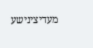מעדיצינישע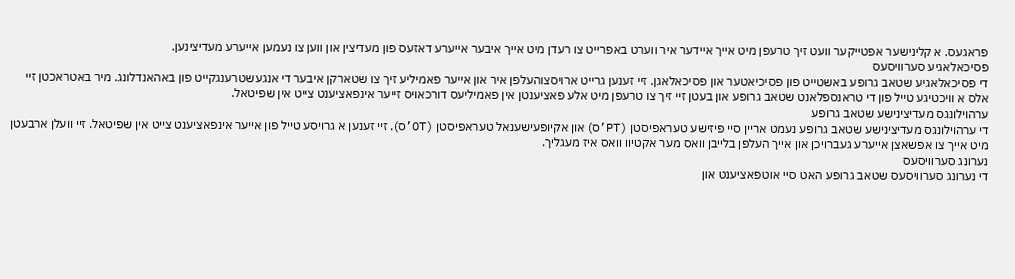פראגעס. א קלינישער אפטייקער וועט זיך טרעפן מיט אייך איידער איר ווערט באפרייט צו רעדן מיט אייך איבער אייערע דאזעס פון מעדיצין און ווען צו נעמען אייערע מעדיצינען.
פסיכאלאגיע סערוויסעס
די פסיכאלאגיע שטאב גרופע באשטייט פון פסיכיאטער און פסיכאלאגן. זיי זענען גרייט ארויסצוהעלפן איר און אייער פאמיליע זיך צו שטארקן איבער די אנגעשטרענגקייט פון באהאנדלונג. מיר באטראכטן זיי אלס א וויכטיגע טייל פון די טראנספלאנט שטאב גרופע און בעטן זיי זיך צו טרעפן מיט אלע פאציענטן אין פאמיליעס דורכאויס זייער אינפאציענט צייט אין שפיטאל.
ערהוילונגס מעדיצינישע שטאב גרופע
די ערהוילונגס מעדיצינישע שטאב גרופע נעמט אריין סיי פיזישע טעראפיסטן (PT’ס) און אקיופעישענאל טעראפיסטן (OT’ס). זיי זענען א גרויסע טייל פון אייער אינפאציענט צייט אין שפיטאל. זיי וועלן ארבעטן מיט אייך צו אפשאצן אייערע געברויכן און אייך העלפן בלייבן וואס מער אקטיוו וואס איז מעגליך.
נערונג סערוויסעס
די נערונג סערוויסעס שטאב גרופע האט סיי אוטפאציענט און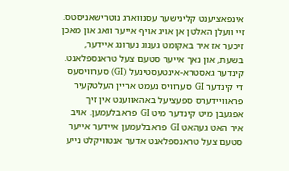אינפאציענט קלינישער עסנווארג נוטרישאניסטס. זיי וועלן האלטן אן אויג אויף אייער וואג און מאכן זיכער אז איר באקומט גענוג נערונג איידער, בשעת, און נאך אייער סטעם צעל טראנספלאנט.
קינדער גאסטרא-אינטעסטינעל (GI) סערוויסעס
די קינדער GI סערוויס נעמט אריין העלטקעיר פראוויידערס ספעציעל באהאווענט אין זיך אפגעבן מיט קינדער מיט GI פראבלעמען. אויב איר האט געהאט GI פראבלעמען איידער אייער סטעם צעל טראנספלאנט אדער אנטוויקלט נייע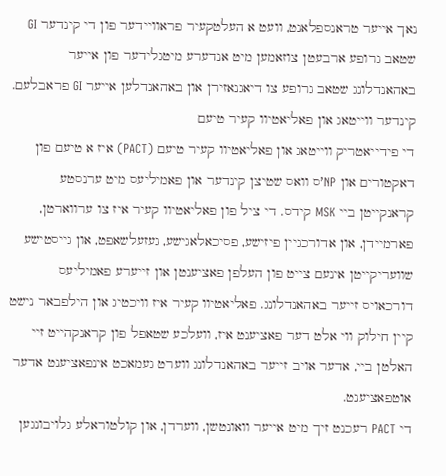נאך אייער טראנספלאנט, וועט א העלטקעיר פראוויידער פון די קינדער GI שטאב גרופע ארבעטן צוזאמען מיט אנדערע מיטגלידער פון אייער באהאנדלונג שטאב גרופע צו דיאגנאזירן און באהאנדלען אייער GI פראבלעם.
קינדער ווייטאג און פאליאטיוו קעיר טיעם
די פידייאטריק ווייטאג און פאליאטיוו קעיר טיעם (PACT) איז א טיעם פון דאקטורים און NP’ס וואס שטיצן קינדער און פאמיליעס מיט ערנסטע קראנקייטן ביי MSK קידס. די ציל פון פאליאטיוו קעיר איז צו ערווארטן, פארמיידן, און אדורכגיין פיזישע, פסיכאלאגישע, געזעלשאפט, און גייסטישע שוועריקייטן אינעם צייט פון העלפן פאציענטן און זייערע פאמיליעס דורכאויס זייער באהאנדלונג. פאליאטיוו קעיר איז וויכטיג און הילפבאר נישט קיין חילוק ווי אלט דער פאציענט איז, וועלכע שטאפל פון קראנקהייט זיי האלטן ביי, אדער אויב זייער באהאנדלונג ווערט געמאכט אינפאציענט אדער אוטפאציענט.
די PACT רעכנט זיך מיט אייער וואונטשן, ווערדן, און קולטוראלע גלויבונגען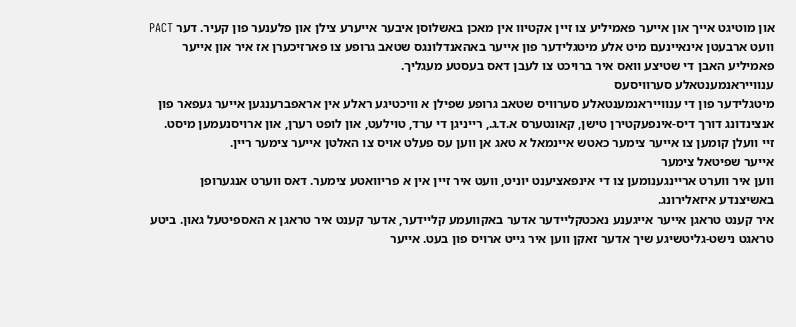און מוטיגט אייך און אייער פאמיליע צו זיין אקטיוו אין מאכן באשלוסן איבער אייערע צילן און פלענער פון קעיר. דער PACT וועט ארבעטן אינאיינעם מיט אלע מיטגלידער פון אייער באהאנדלונגס שטאב גרופע צו פארזיכערן אז איר און אייער פאמיליע האבן די שטיצע וואס איר ברויכט צו לעבן דאס בעסטע מעגליך.
ענווייראנמענטאלע סערוויסעס
מיטגלידער פון די ענווייראנמענטאלע סערוויס שטאב גרופע שפילן א וויכטיגע ראלע אין אראפברענגען אייער געפאר פון אנצינדונג דורך דיס-אינפעקטירן טישן, קאונטערס א.ד.ג., רייניגן די ערד, טוילעט, און לופט רערן, און ארויסנעמען מיסט. זיי וועלן קומען צו אייער צימער כאטש איינמאל א טאג אן ווען עס פעלט אויס צו האלטן אייער צימער ריין.
אייער שפיטאל צימער
ווען איר ווערט אריינגענומען צו די אינפאציענט יוניט, וועט איר זיין אין א פריוואטע צימער. דאס ווערט אנגערופן באשיצנדע איזאלירונג.
איר קענט טראגן אייער אייגענע נאכטקליידער אדער באקוועמע קליידער, אדער קענט איר טראגן א האספיטעל גאון. ביטע טראגט נישט-גליטשיגע שיך אדער זאקן ווען איר גייט ארויס פון בעט. אייער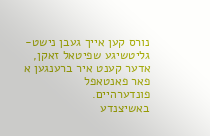נורס קען אייך געבן נישט-גליטשיגע שפיטאל זאקן, אדער קענט איר ברענגען א פאר פאנטאפל פונדערהיים.
באשיצנדע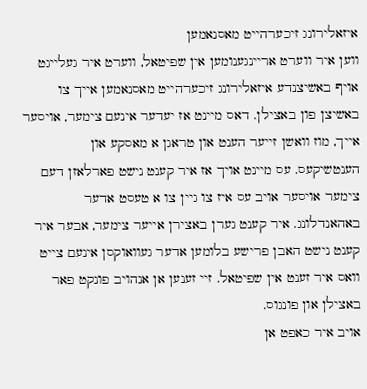איזאלירונג זיכערהייט מאסנאמען
ווען איר ווערט אריינגענומען אין שפיטאל, ווערט איר געלייגט אויף באשיצנדע איזאלירונג זיכערהייט מאסנאמען אייך צו באשיצן פון באצילן. דאס מיינט אז יעדער אינעם צימער, אויסער אייך, מוז וואשן זייער הענט און טראגן א מאסקע און הענטשיקעס. עס מיינט אויך אז איר קענט נישט פארלאזן דעם צימער אויסער אויב עס איז צו גיין צו א טעסט אדער באהאנדלונג. איר קענט גערן באצירן אייער צימער, אבער איר קענט נישט האבן פרישע בלומען אדער געוואוקסן אינעם צייט וואס איר זענט אין שפיטאל. זיי זענען אן אנהויב פונקט פאר באצילן און פונגוס.
אויב איר כאפט אן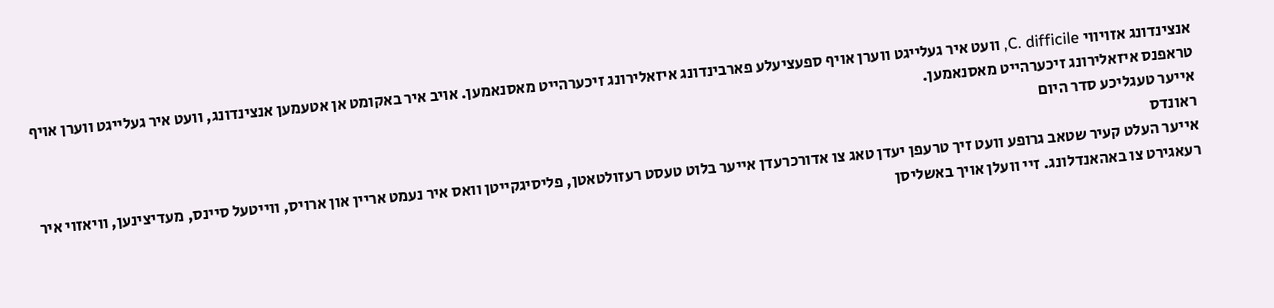אנצינדונג אזויווי C. difficile, וועט איר געלייגט ווערן אויף ספעציעלע פארבינדונג איזאלירונג זיכערהייט מאסנאמען. אויב איר באקומט אן אטעמען אנצינדונג, וועט איר געלייגט ווערן אויף טראפנס איזאלירונג זיכערהייט מאסנאמען.
אייער טעגליכע סדר היום
ראונדס
אייער העלט קעיר שטאב גרופע וועט זיך טרעפן יעדן טאג צו אדורכרעדן אייער בלוט טעסט רעזולטאטן, פליסיגקייטן וואס איר נעמט אריין און ארויס, ווייטעל סיינס, מעדיצינען, וויאזוי איר רעאגירט צו באהאנדלונג. זיי וועלן אויך באשליסן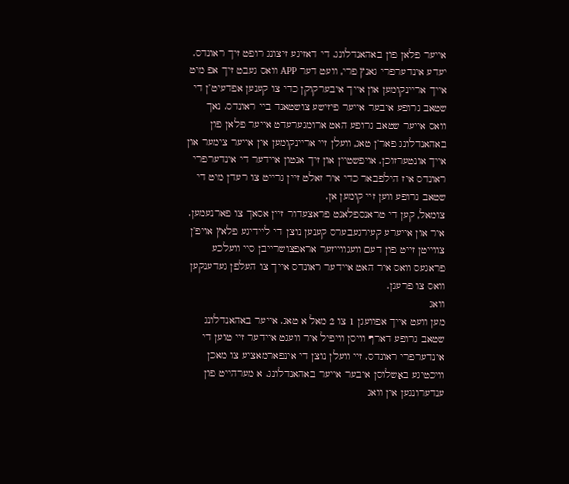אייער פלאן פון באהאנדלונג. די דאזיגע זיצונג רופט זיך ראונדס.
יעדע אינדערפרי גאנץ פרי, וועט דער APP וואס געבט זיך אפ מיט אייך אריינקומען און אייך איבערקוקן כדי צו קענען אפדעיט’ן די שטאב גרופע איבער אייער פיזישע צושטאנד ביי ראונדס. נאך וואס אייער שטאב גרופע האט ארומגערעדט אייער פלאן פון באהאנדלונג פאר’ן טאג, וועלן זיי אריינקומען אין אייער צימער און אייך אונטערזוכן. אויפשטיין און זיך אנטון איידער די אינדערפרי ראונדס איז הילפבאר כדי איר זאלט זיין גרייט צו רעדן מיט די שטאב גרופע ווען זיי קומען אן.
צומאל, קען די טראנספלאנט פראצעדור זיין אסאך צו פארנעמען. איר און אייערע קעירגעבערס קענען נוצן די ליידיגע פלאץ אויפ’ן צווייטן זייט פון דעם וועגווייזער אראפצושרייבן סיי וועלכע פראגעס וואס איר האט איידער ראונדס אייך צו העלפן געדענקען וואס צו פרעגן.
וואג
מען וועט אייך אפוועגן 1 צו 2 מאל א טאג. אייער באהאנדלונג שטאב גרופע דארף וויסן וויפיל איר וועגט איידער זיי טוען די אינדערפרי ראונדס. זיי וועלן נוצן די אינפארמאציע צו מאכן וויכטיגע באַשלוסן איבער אייער באהאנדלונג. א מערהייט פון ענדערונגען אין וואג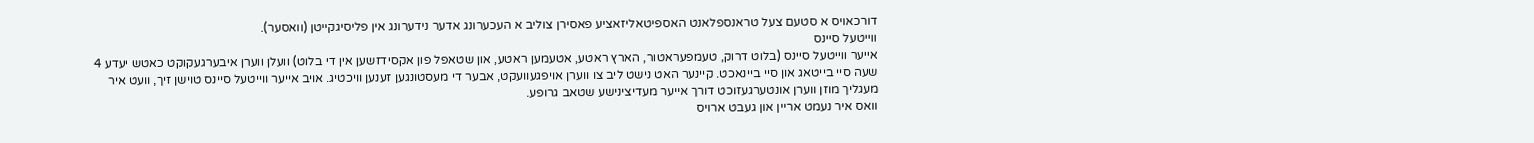דורכאויס א סטעם צעל טראנספלאנט האספיטאליזאציע פאסירן צוליב א העכערונג אדער נידערונג אין פליסיגקייטן (וואסער).
ווייטעל סיינס
אייער ווייטעל סיינס (בלוט דרוק, טעמפעראטור, הארץ ראטע, אטעמען ראטע, און שטאפל פון אקסידזשען אין די בלוט) וועלן ווערן איבערגעקוקט כאטש יעדע 4 שעה סיי בייטאג און סיי ביינאכט. קיינער האט נישט ליב צו ווערן אויפגעוועקט, אבער די מעסטונגען זענען וויכטיג. אויב אייער ווייטעל סיינס טוישן זיך, וועט איר מעגליך מוזן ווערן אונטערגעזוכט דורך אייער מעדיצינישע שטאב גרופע.
וואס איר נעמט אריין און געבט ארויס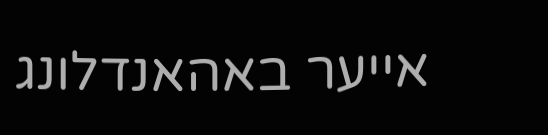אייער באהאנדלונג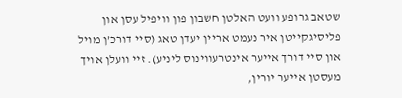שטאב גרופע וועט האלטן חשבון פון וויפיל עסן און פליסיגקייטן איר נעמט אריין יעדן טאג (סיי דורכ’ן מויל און סיי דורך אייער אינטרעווינוס ליניע). זיי וועלן אויך מעסטן אייער יורין,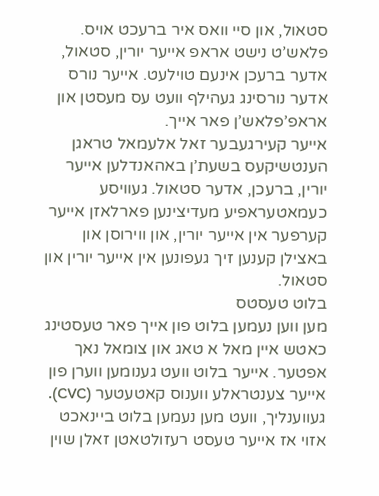סטאול, און סיי וואס איר ברעכט אויס. פלאש’ט נישט אראפ אייער יורין, סטאול, אדער ברעכן אינעם טוילעט. אייער נורס אדער נורסינג געהילף וועט עס מעסטן און אראפ’פלאש’ן פאר אייך.
אייער קעירגעבער זאל אלעמאל טראגן הענטשיקעס בשעת’ן באהאנדלען אייער יורין, ברעכן, אדער סטאול. געוויסע כעמאטעראפיע מעדיצינען פארלאזן אייער קערפער אין אייער יורין, און ווירוסן און באצילן קענען זיך געפונען אין אייער יורין און סטאול.
בלוט טעסטס
מען ווען נעמען בלוט פון אייך פאר טעסטינג כאטש איין מאל א טאג און צומאל נאך אפטער. אייער בלוט וועט גענומען ווערן פון אייער צענטראלע ווענוס קאטעטער (CVC). געווענליך, וועט מען נעמען בלוט ביינאכט אזוי אז אייער טעסט רעזולטאטן זאלן שוין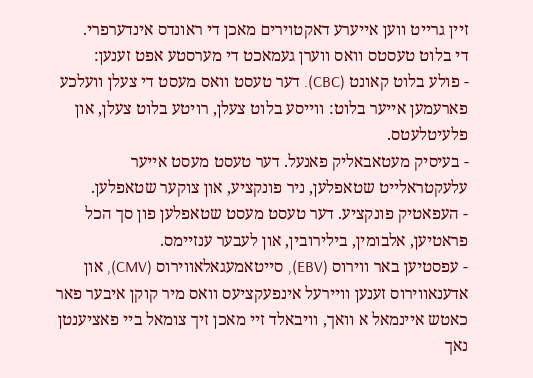זיין גרייט ווען אייערע דאקטוירים מאכן די ראונדס אינדערפרי.
די בלוט טעסטס וואס ווערן געמאכט די מערסטע אפט זענען:
- פולע בלוט קאונט (CBC). דער טעסט וואס מעסט די צעלן וועלכע פארעמען אייער בלוט: ווייסע בלוט צעלן, רויטע בלוט צעלן, און פלעיטלעטס.
- בעיסיק מעטאבאליק פאנעל. דער טעסט מעסט אייער עלעקטראלייט שטאפלען, ניר פונקציע, און צוקער שטאפלען.
- העפאטיק פונקציע. דער טעסט מעסט שטאפלען פון סך הכל פראטיען, אלבומין, בילירובין, און לעבער ענזיימס.
- עפסטיען באר ווירוס (EBV), סייטאמעגאלאווירוס (CMV), און אדענאווירוס זענען וויירעל אינפעקציעס וואס מיר קוקן איבער פאר כאטש איינמאל א וואך, וויבאלד זיי מאכן זיך צומאל ביי פאציענטן נאך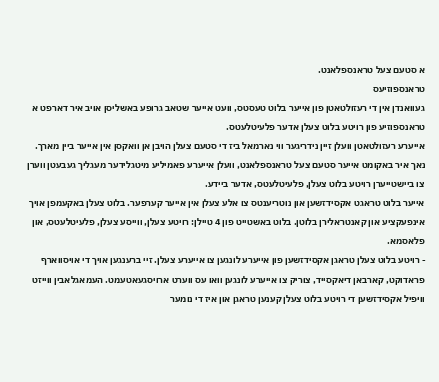א סטעם צעל טראנספלאנט.
טראנספוזיעס
געוואנדן אין די רעזולטאטן פון אייער בלוט טעסטס, וועט אייער שטאב גרופע באשליסן אויב איר דארפט א טראנספוזיע פון רויטע בלוט צעלן אדער פלעיטלעטס.
אייערע רעזולטאטן וועלן זיין נידריגער ווי נארמאל ביז די סטעם צעלן הויבן אן וואקסן אין אייער ביין מארך. נאך איר באקומט אייער סטעם צעל טראנספלאנט, וועלן אייערע פאמיליע מיטגלידער מעגליך געבעטן ווערן צו ביישטייערן רויטע בלוט צעלן, פלעיטלעטס, אדער ביידע.
אייער בלוט טראגט אקסידזשען און נוטריענטס צו אלע צעלן אין אייער קערפער. בלוט צעלן באקעמפן אויך אינפעקציע און קאנטראלירן בלוטן. בלוט באשטייט פון 4 טיילן: רויטע צעלן, ווייסע צעלן, פלעיטלעטס, און פלאסמא.
- רויטע בלוט צעלן טראגן אקסידזשען פון אייערע לונגען צו אייערע צעלן. זיי ברענגען אויך די אויסווארף פראדוקט, קארבאן דיאקסייד, צוריק צו אייערע לונגען וואו עס ווערט ארויסגעאטעמט. העמאגלאבין ווייזט וויפיל אקסידזשען די רויטע בלוט צעלן קענען טראגן און איז די נומער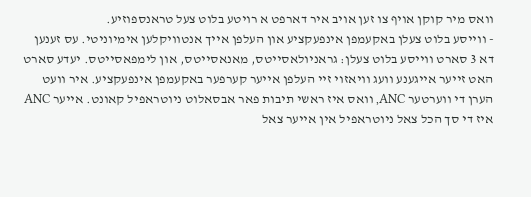וואס מיר קוקן אויף צו זען אויב איר דארפט א רויטע בלוט צעל טראנספוזיע.
- ווייסע בלוט צעלן באקעמפן אינפעקציע און העלפן אייך אנטוויקלען אימיוניטי. עס זענען דא 3 סארט ווייסע בלוט צעלן: גראניולאסייטס, מאנאסייטס, און לימפאסייטס. יעדע סארט האט זייער אייגענע וועג וויאזוי זיי העלפן אייער קערפער באקעמפן אינפעקציע. איר וועט הערן די ווערטער ANC, וואס איז ראשי תיבות פאר אבסאלוט ניוטראפיל קאונט. אייער ANC איז די סך הכל צאל ניוטראפיל אין אייער צאל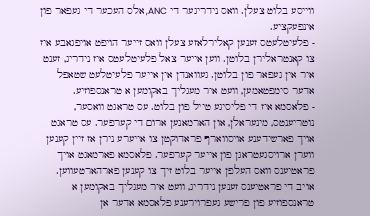ווייסע בלוט צעלן. וואס נידריגער די ANC, אלס העכער די געפאר פון אינפעקציע.
- פלעיטלעטס זענען קאלירלאזע צעלן וואס זייער הויפט אויפגאבע איז צו קאנטראלירן בלוטן. ווען אייער צאל פלעיטלעטס איז נידריג, זענט איר אין געפאר פון בלוטן. געוואנדן אין אייער פלעיטלעט שטאפל אדער סימפטאמען, וועט איר מעגליך באקומען א טראנספוזיע.
- פלאסמא איז די פליסיגע טייל פון בלוט. עס טראגט וואסער, נוטריענטס, מינעראלן, און הארמאנען ארום די קערפער. עס טראגט אויך פארשידענע אויסווארף פראדוקטן צו אייערע נירן אז זיין קענען ווערן ארויסגעטראגן פון אייער קערפער. פלאסמא פארמאגט אויך פראטיענס וואס העלפן אייער בלוט זיך צו קענען פארהארטעווען. אויב די פראטיענס זענען נידריג, וועט איר מעגליך באקומען א טראנספוזיע פון פרישע געפרוירענע פלאסמא אדער אן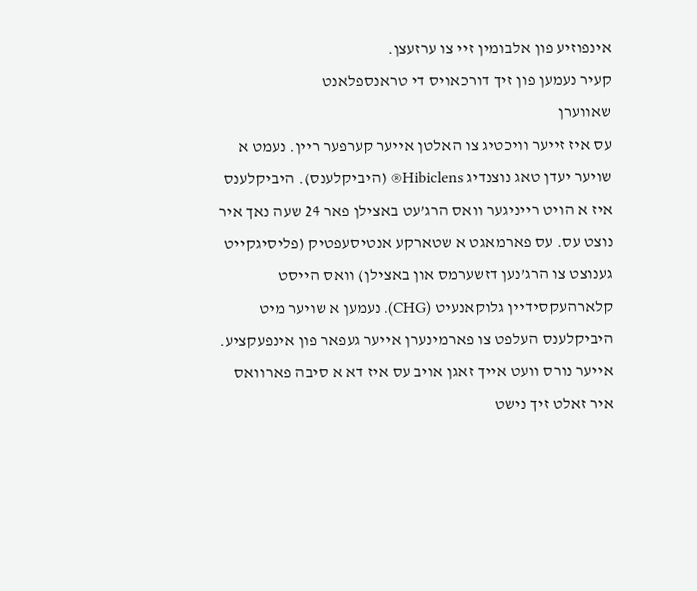אינפוזיע פון אלבומין זיי צו ערזעצן.
קעיר נעמען פון זיך דורכאויס די טראנספלאנט
שאווערן
עס איז זייער וויכטיג צו האלטן אייער קערפער ריין. נעמט א שויער יעדן טאג נוצנדיג Hibiclens® (היביקלענס). היביקלענס איז א הויט רייניגער וואס הרג’עט באצילן פאר 24 שעה נאך איר נוצט עס. עס פארמאגט א שטארקע אנטיסעפטיק (פליסיגקייט גענוצט צו הרג’נען דזשערמס און באצילן) וואס הייסט קלארהעקסידיין גלוקאנעיט (CHG). נעמען א שויער מיט היביקלענס העלפט צו פארמינערן אייער געפאר פון אינפעקציע. אייער נורס וועט אייך זאגן אויב עס איז דא א סיבה פארוואס איר זאלט זיך נישט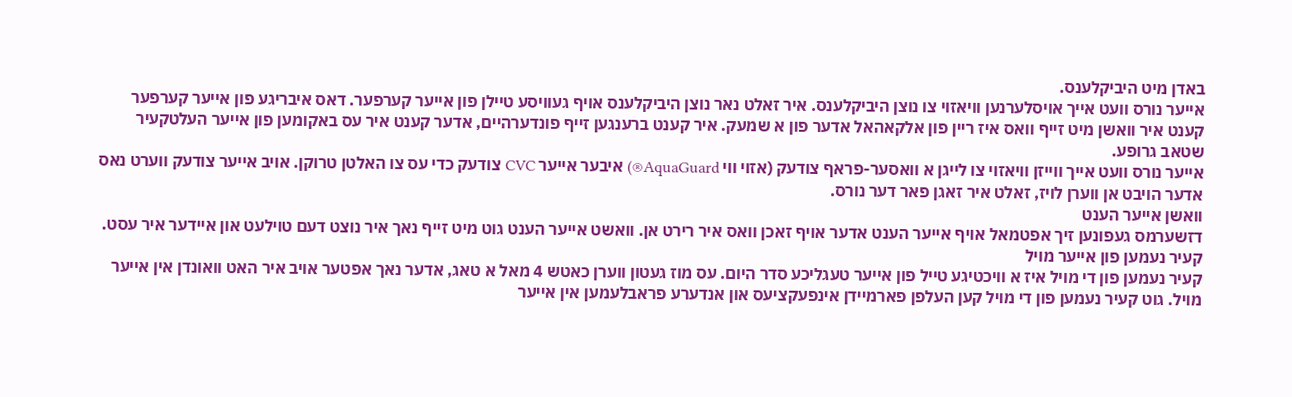באדן מיט היביקלענס.
אייער נורס וועט אייך אויסלערנען וויאזוי צו נוצן היביקלענס. איר זאלט נאר נוצן היביקלענס אויף געוויסע טיילן פון אייער קערפער. דאס איבריגע פון אייער קערפער קענט איר וואשן מיט זייף וואס איז ריין פון אלקאהאל אדער פון א שמעק. איר קענט ברענגען זייף פונדערהיים, אדער קענט איר עס באקומען פון אייער העלטקעיר שטאב גרופע.
אייער נורס וועט אייך ווייזן וויאזוי צו לייגן א וואסער-פראף צודעק (אזוי ווי AquaGuard®) איבער אייער CVC צודעק כדי עס צו האלטן טרוקן. אויב אייער צודעק ווערט נאס אדער הויבט אן ווערן לויז, זאלט איר זאגן פאר דער נורס.
וואשן אייער הענט
דזשערמס געפונען זיך אפטמאל אויף אייער הענט אדער אויף זאכן וואס איר רירט אן. וואשט אייער הענט גוט מיט זייף נאך איר נוצט דעם טוילעט און איידער איר עסט.
קעיר נעמען פון אייער מויל
קעיר נעמען פון די מויל איז א וויכטיגע טייל פון אייער טעגליכע סדר היום. עס מוז געטון ווערן כאטש 4 מאל א טאג, אדער נאך אפטער אויב איר האט וואונדן אין אייער מויל. גוט קעיר נעמען פון די מויל קען העלפן פארמיידן אינפעקציעס און אנדערע פראבלעמען אין אייער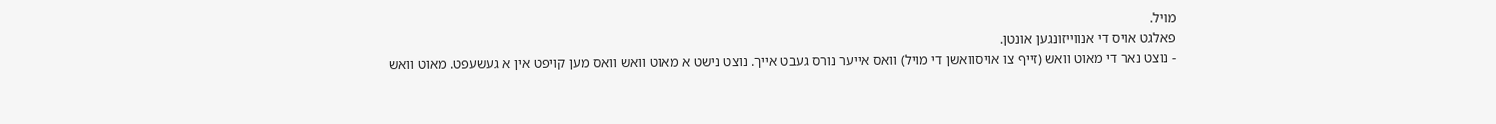מויל.
פאלגט אויס די אנווייזונגען אונטן.
- נוצט נאר די מאוט וואש (זייף צו אויסוואשן די מויל) וואס אייער נורס געבט אייך. נוצט נישט א מאוט וואש וואס מען קויפט אין א געשעפט. מאוט וואש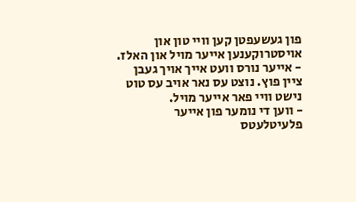פון געשעפטן קען וויי טון און אויסטרוקענען אייער מויל און האלז.
- אייער נורס וועט אייך אויך געבן ציין פוץ. נוצט עס נאר אויב עס טוט נישט וויי פאר אייער מויל.
- ווען די נומער פון אייער פלעיטלעטס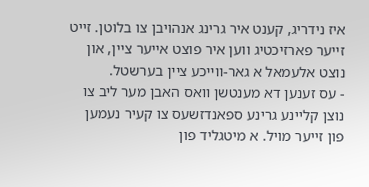איז נידריג, קענט איר גרינג אנהויבן צו בלוטן. זייט זייער פארזיכטיג ווען איר פוצט אייער ציין, און נוצט אלעמאל א גאר-ווייכע ציין בערשטל.
- עס זענען דא מענטשן וואס האבן מער ליב צו נוצן קליינע גרינע ספאנדזשעס צו קעיר נעמען פון זייער מויל. א מיטגליד פון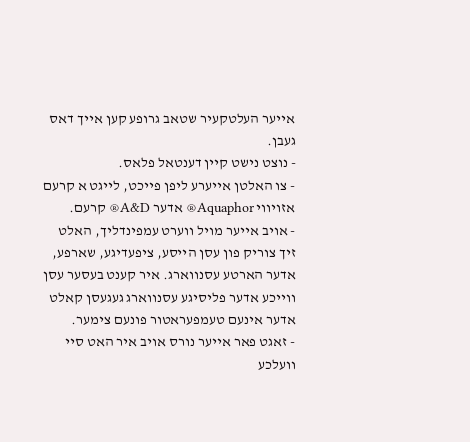אייער העלטקעיר שטאב גרופע קען אייך דאס געבן.
- נוצט נישט קיין דענטאל פלאס.
- צו האלטן אייערע ליפן פייכט, לייגט א קרעם אזויווי Aquaphor® אדער A&D® קרעם.
- אויב אייער מויל ווערט עמפינדליך, האלט זיך צוריק פון עסן הייסע, ציפעדיגע, שארפע, אדער הארטע עסנווארג. איר קענט בעסער עסן ווייכע אדער פליסיגע עסנווארג געגעסן קאלט אדער אינעם טעמפעראטור פונעם צימער.
- זאגט פאר אייער נורס אויב איר האט סיי וועלכע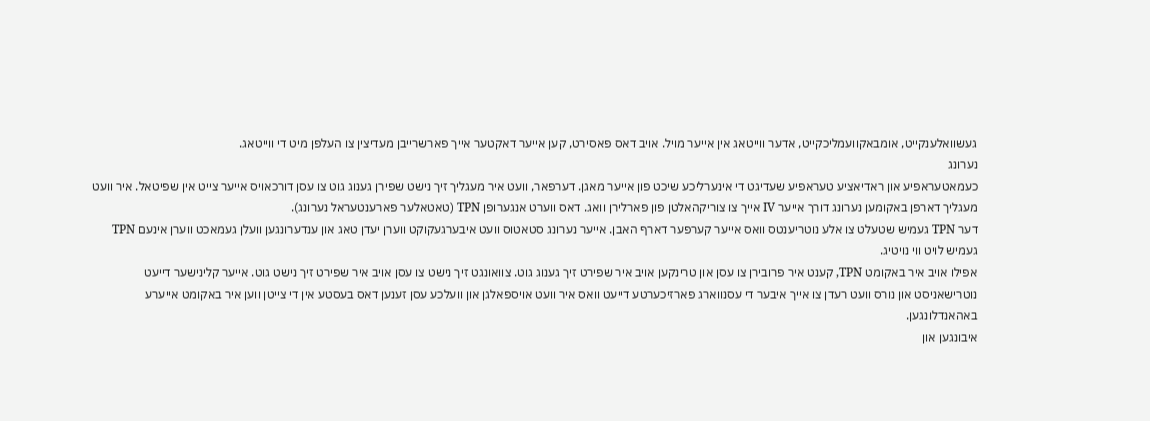געשוואלענקייט, אומבאקוועמליכקייט, אדער ווייטאג אין אייער מויל. אויב דאס פאסירט, קען אייער דאקטער אייך פארשרייבן מעדיצין צו העלפן מיט די ווייטאג.
נערונג
כעמאטעראפיע און ראדיאציע טעראפיע שעדיגט די אינערליכע שיכט פון אייער מאגן. דערפאר, וועט איר מעגליך זיך נישט שפירן גענוג גוט צו עסן דורכאויס אייער צייט אין שפיטאל. איר וועט מעגליך דארפן באקומען נערונג דורך אייער IV אייך צו צוריקהאלטן פון פארלירן וואג. דאס ווערט אנגערופן TPN (טאטאלער פארענטעראל נערונג).
דער TPN געמיש שטעלט צו אלע נוטריענטס וואס אייער קערפער דארף האבן. אייער נערונג סטאטוס וועט איבערגעקוקט ווערן יעדן טאג און ענדערונגען וועלן געמאכט ווערן אינעם TPN געמיש לויט ווי נויטיג.
אפילו אויב איר באקומט TPN, קענט איר פרובירן צו עסן און טרינקען אויב איר שפירט זיך גענוג גוט. צוואונגט זיך נישט צו עסן אויב איר שפירט זיך נישט גוט. אייער קלינישער דייעט נוטרישאניסט און נורס וועט רעדן צו אייך איבער די עסנווארג פארזיכערטע דייעט וואס איר וועט אויספאלגן און וועלכע עסן זענען דאס בעסטע אין די צייטן ווען איר באקומט אייערע באהאנדלונגען.
איבונגען און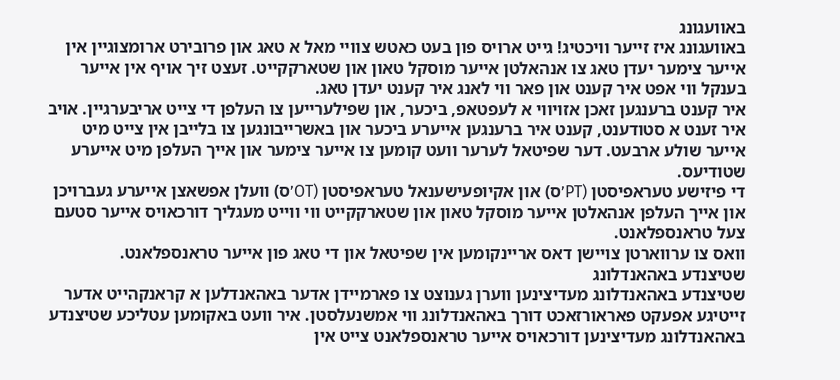באוועגונג
באוועגונג איז זייער וויכטיג! גייט ארויס פון בעט כאטש צוויי מאל א טאג און פרובירט ארומצוגיין אין אייער צימער יעדן טאג צו אנהאלטן אייער מוסקל טאון און שטארקקייט. זעצט זיך אויף אין אייער בענקל ווי אפט איר קענט און פאר ווי לאנג איר קענט יעדן טאג.
איר קענט ברענגען זאכן אזויווי א לעפטאפ, ביכער, און שפילערייען צו העלפן די צייט אריבערגיין. אויב איר זענט א סטודענט, קענט איר ברענגען אייערע ביכער און באשרייבונגען צו בלייבן אין צייט מיט אייער שולע ארבעט. דער שפיטאל לערער וועט קומען צו אייער צימער און אייך העלפן מיט אייערע שטודיעס.
די פיזישע טעראפיסטן (PT’ס) און אקיופעישענאל טעראפיסטן (OT’ס) וועלן אפשאצן אייערע געברויכן און אייך העלפן אנהאלטן אייער מוסקל טאון און שטארקקייט ווי ווייט מעגליך דורכאויס אייער סטעם צעל טראנספלאנט.
וואס צו ערווארטן צויישן דאס אריינקומען אין שפיטאל און די טאג פון אייער טראנספלאנט.
שטיצנדע באהאנדלונג
שטיצנדע באהאנדלונג מעדיצינען ווערן גענוצט צו פארמיידן אדער באהאנדלען א קראנקהייט אדער זייטיגע אפעקט פאראורזאכט דורך באהאנדלונג ווי אמשנעלסטן. איר וועט באקומען עטליכע שטיצנדע באהאנדלונג מעדיצינען דורכאויס אייער טראנספלאנט צייט אין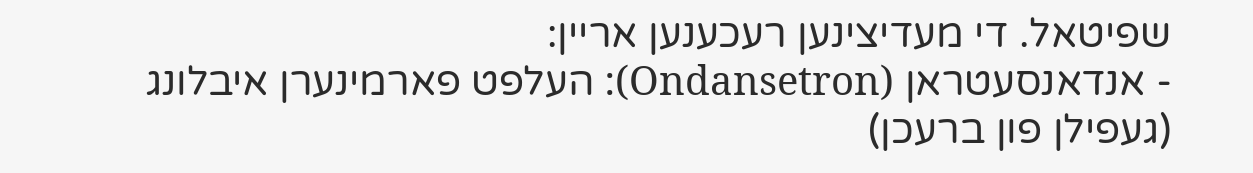שפיטאל. די מעדיצינען רעכענען אריין:
- אנדאנסעטראן (Ondansetron): העלפט פארמינערן איבלונג (געפילן פון ברעכן)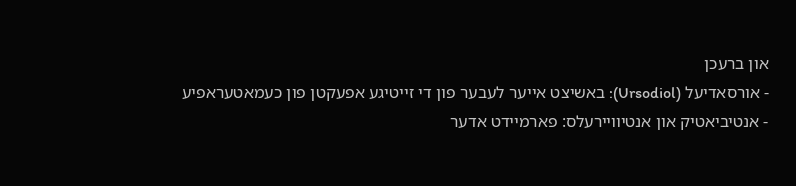און ברעכן
- אורסאדיעל (Ursodiol): באשיצט אייער לעבער פון די זייטיגע אפעקטן פון כעמאטעראפיע
- אנטיביאטיק און אנטיוויירעלס: פארמיידט אדער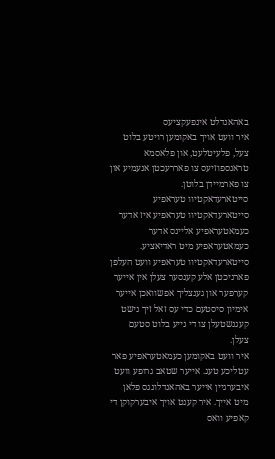באהאנדלט אינפעקציעס
איר וועט אויך באקומען רויטע בלוט צעל, פלעיטלעט, און פלאסמא טראנספוזיעס צו פאררעכטן אנעמיע און צו פארמיידן בלוטן.
סייטארעדאקטיוו טעראפיע
סייטארעדאקטיוו טעראפיע איז אדער כעמאטעראפיע אליינס אדער כעמאטעראפיע מיט ראדיאציע. סייטארעדאקטיוו טעראפיע וועט העלפן פארניכטן אלע קענסער צעלן אין אייער קערפער און גענצליך אפשוואכן אייער אימיון סיסטעם כדי עס זאל זיך נישט קעגנשטעלן צו די נייע בלוט סטעם צעלן.
איר וועט באקומען כעמאטעראפיע פאר עטליכע טעג. אייער שטאב גרופע וועט איבערגיין אייער באהאנדלונגס פלאן מיט אייך. איר קענט אויך איבערקוקן די קאפיע וואס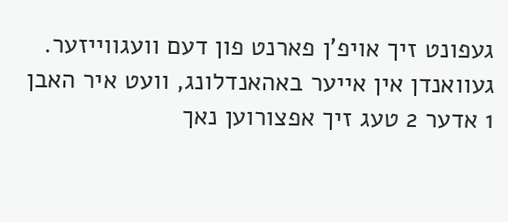געפונט זיך אויפ’ן פארנט פון דעם וועגווייזער. געוואנדן אין אייער באהאנדלונג, וועט איר האבן 1 אדער 2 טעג זיך אפצורוען נאך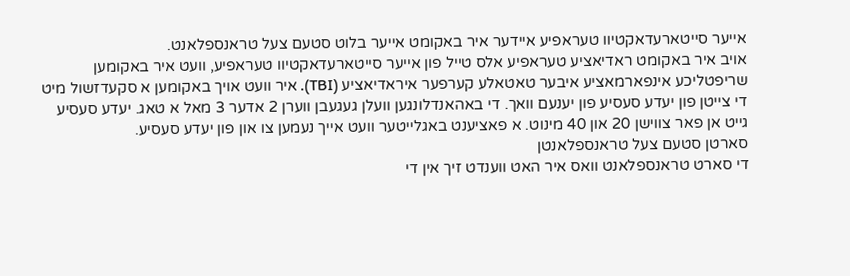אייער סייטארעדאקטיוו טעראפיע איידער איר באקומט אייער בלוט סטעם צעל טראנספלאנט.
אויב איר באקומט ראדיאציע טעראפיע אלס טייל פון אייער סייטארעדאקטיוו טעראפיע, וועט איר באקומען שריפטליכע אינפארמאציע איבער טאטאלע קערפער איראדיאציע (TBI). איר וועט אויך באקומען א סקעדזשול מיט די צייטן פון יעדע סעסיע פון יענעם וואך. די באהאנדלונגען וועלן געגעבן ווערן 2 אדער 3 מאל א טאג. יעדע סעסיע גייט אן פאר צווישן 20 און 40 מינוט. א פאציענט באגלייטער וועט אייך נעמען צו און פון יעדע סעסיע.
סארטן סטעם צעל טראנספלאנטן
די סארט טראנספלאנט וואס איר האט ווענדט זיך אין די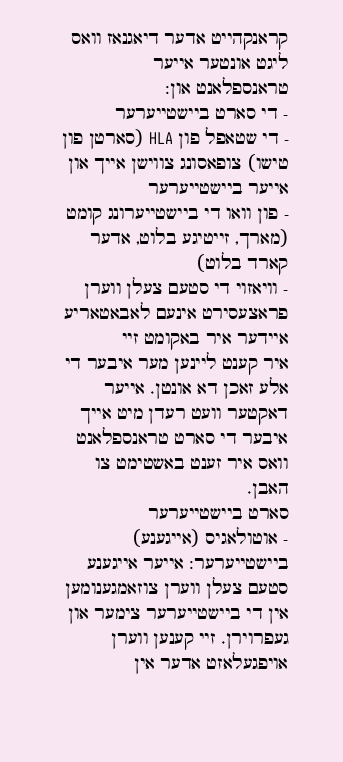קראנקהייט אדער דיאגנאז וואס ליגט אונטער אייער טראנספלאנט און:
- די סארט ביישטייערער
- די שטאפל פון HLA (סארטן פון טישו) צופאסונג צווישן אייך און אייער ביישטייערער
- פון וואו די ביישטייערונג קומט (מארך, זייטיגע בלוט, אדער קארד בלוט)
- וויאזוי די סטעם צעלן ווערן פראצעסירט אינעם לאבאטאריע איידער איר באקומט זיי
איר קענט ליינען מער איבער די אלע זאכן דא אונטן. אייער דאקטער וועט רעדן מיט אייך איבער די סארט טראנספלאנט וואס איר זענט באשטימט צו האבן.
סארט ביישטייערער
- אוטולאגיס (אייגענע) ביישטייערער: אייער אייגענע סטעם צעלן ווערן צוזאמגענומען אין די ביישטייערער צימער און געפרוירן. זיי קענען ווערן אויפגעלאזט אדער אין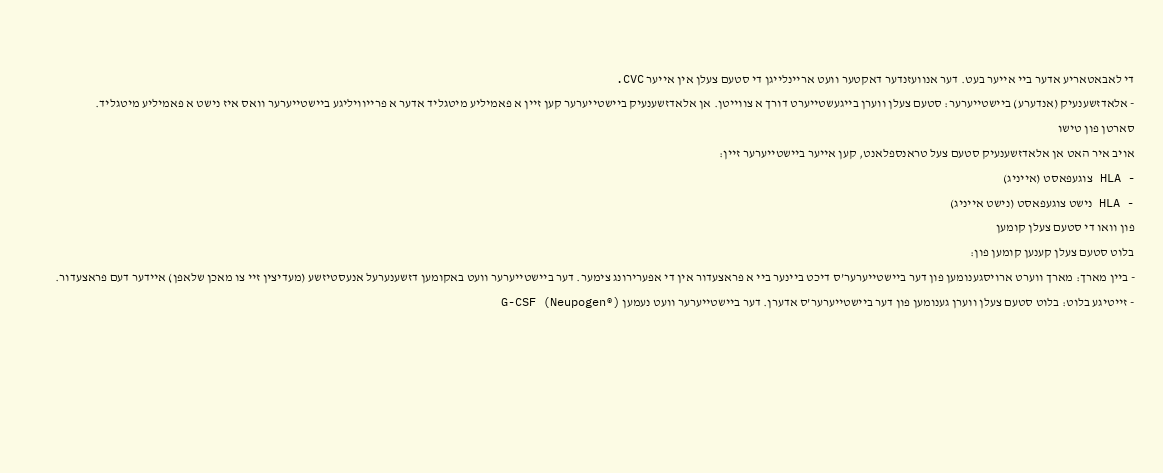די לאבאטאריע אדער ביי אייער בעט. דער אנוועזנדער דאקטער וועט אריינלייגן די סטעם צעלן אין אייער CVC.
- אלאדזשענעיק (אנדערע) ביישטייערער: סטעם צעלן ווערן בייגעשטייערט דורך א צווייטן. אן אלאדזשענעיק ביישטייערער קען זיין א פאמיליע מיטגליד אדער א פרייוויליגע ביישטייערער וואס איז נישט א פאמיליע מיטגליד.
סארטן פון טישו
אויב איר האט אן אלאדזשענעיק סטעם צעל טראנספלאנט, קען אייער ביישטייערער זיין:
- HLA צוגעפאסט (אייניג)
- HLA נישט צוגעפאסט (נישט אייניג)
פון וואו די סטעם צעלן קומען
בלוט סטעם צעלן קענען קומען פון:
- ביין מארך: מארך ווערט ארויסגענומען פון דער ביישטייערער’ס דיכט ביינער ביי א פראצעדור אין די אפערירונג צימער. דער ביישטייערער וועט באקומען דזשענערעל אנעסטיזשע (מעדיצין זיי צו מאכן שלאפן) איידער דעם פראצעדור.
- זייטיגע בלוט: בלוט סטעם צעלן ווערן גענומען פון דער ביישטייערער’ס אדערן. דער ביישטייערער וועט נעמען G-CSF (Neupogen®)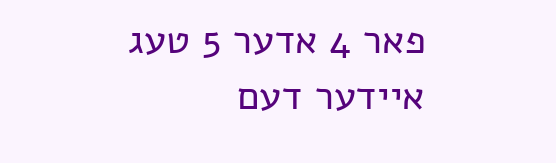פאר 4 אדער 5 טעג איידער דעם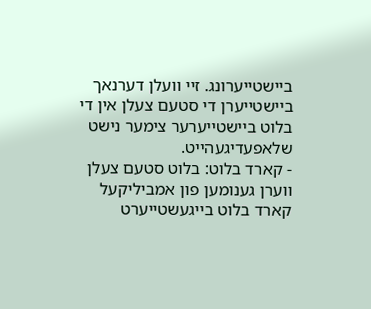ביישטייערונג. זיי וועלן דערנאך ביישטייערן די סטעם צעלן אין די בלוט ביישטייערער צימער נישט שלאפעדיגעהייט.
- קארד בלוט: בלוט סטעם צעלן ווערן גענומען פון אמביליקעל קארד בלוט בייגעשטייערט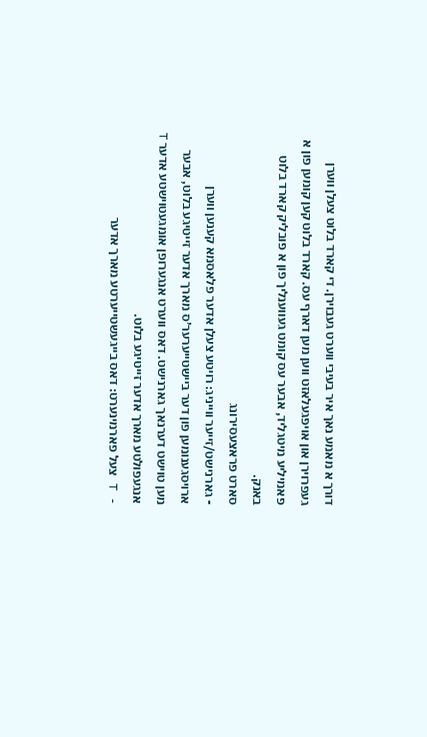דורך א מאמע נאך איר בעיבי ווערט געבוירן. די קארד בלוט צעלן ווערן געפרוירן און אויפגעלאזט ווען מען דארף עס. קארד בלוט קען קומען פון א פאמיליע מיטגליד, אבער עס קומט געווענליך פון א פובליק קארד בלוט באנק.
סארט פראצעסירונג
- גארנישט/זייער ווייניג: רויטע צעלן אדער פלאסמא קענען ווערן ארויסגענומען פון דער ביישטייערער’ס מארך אדער זייטיגע בלוט, אבער מען טוישט דערנאך גארנישט. דאס ווערט אנגערופן אומגעטוישטע אדער T אנגעפולטע מארך אדער זייטיגע בלוט.
- T צעל פארמינערט: דאס בייגעשטייערטע מארך אדער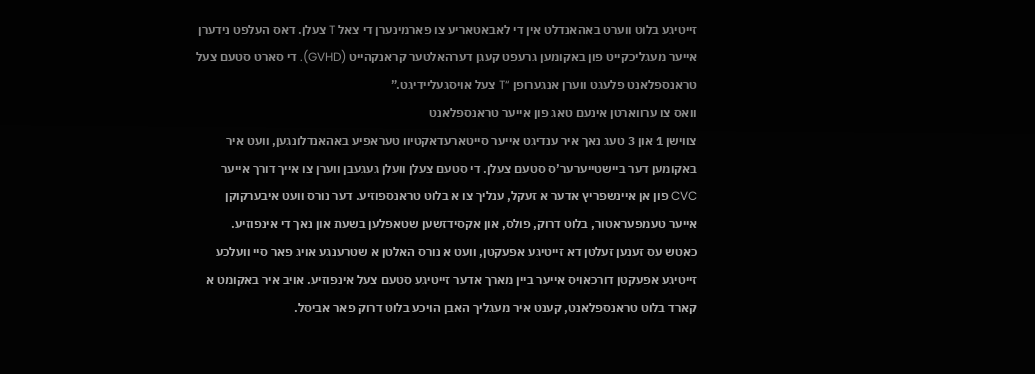זייטיגע בלוט ווערט באהאנדלט אין די לאבאטאריע צו פארמינערן די צאל T צעלן. דאס העלפט נידערן אייער מעגליכקייט פון באקומען גרעפט קעגן דערהאלטער קראנקהייט (GVHD). די סארט סטעם צעל טראנספלאנט פלעגט ווערן אנגערופן “T צעל אויסגעליידיגט.”
וואס צו ערווארטן אינעם טאג פון אייער טראנספלאנט
צווישן 1 און 3 טעג נאך איר ענדיגט אייער סייטארעדאקטיוו טעראפיע באהאנדלונגען, וועט איר באקומען דער ביישטייערער’ס סטעם צעלן. די סטעם צעלן וועלן געגעבן ווערן צו אייך דורך אייער CVC פון אן איינשפריץ אדער א זעקל, ענליך צו א בלוט טראנספוזיע. דער נורס וועט איבערקוקן אייער טעמפעראטור, בלוט דרוק, פולס, און אקסידזשען שטאפלען בשעת און נאך די אינפוזיע.
כאטש עס זענען זעלטן דא זייטיגע אפעקטן, וועט א נורס האלטן א שטרענגע אויג פאר סיי וועלכע זייטיגע אפעקטן דורכאויס אייער ביין מארך אדער זייטיגע סטעם צעל אינפוזיע. אויב איר באקומט א קארד בלוט טראנספלאנט, קענט איר מעגליך האבן הויכע בלוט דרוק פאר אביסל.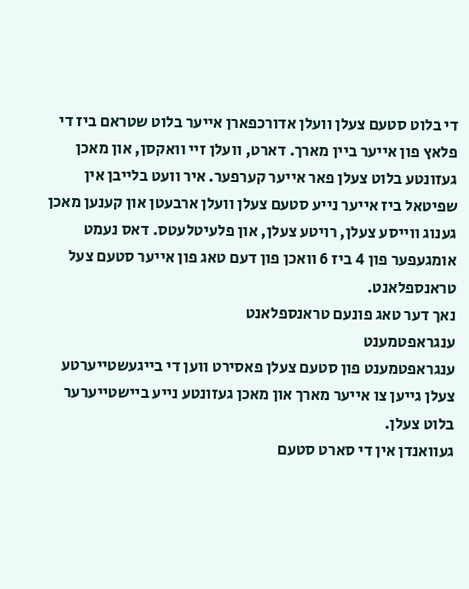די בלוט סטעם צעלן וועלן אדורכפארן אייער בלוט שטראם ביז די פלאץ פון אייער ביין מארך. דארט, וועלן זיי וואקסן, און מאכן געזונטע בלוט צעלן פאר אייער קערפער. איר וועט בלייבן אין שפיטאל ביז אייער נייע סטעם צעלן וועלן ארבעטן און קענען מאכן גענוג ווייסע צעלן, רויטע צעלן, און פלעיטלעטס. דאס נעמט אומגעפער פון 4 ביז 6 וואכן פון דעם טאג פון אייער סטעם צעל טראנספלאנט.
נאך דער טאג פונעם טראנספלאנט
ענגראפטמענט
ענגראפטמענט פון סטעם צעלן פאסירט ווען די בייגעשטייערטע צעלן גייען צו אייער מארך און מאכן געזונטע נייע ביישטייערער בלוט צעלן.
געוואנדן אין די סארט סטעם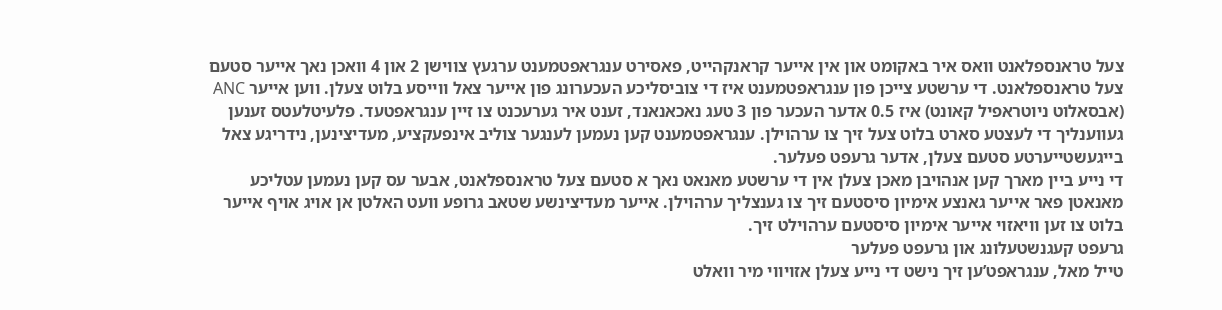צעל טראנספלאנט וואס איר באקומט און אין אייער קראנקהייט, פאסירט ענגראפטמענט ערגעץ צווישן 2 און 4 וואכן נאך אייער סטעם צעל טראנספלאנט. די ערשטע צייכן פון ענגראפטמענט איז די צוביסליכע העכערונג פון אייער צאל ווייסע בלוט צעלן. ווען אייער ANC (אבסאלוט ניוטראפיל קאונט) איז 0.5 אדער העכער פון 3 טעג נאכאנאנד, זענט איר גערעכנט צו זיין ענגראפטעד. פלעיטלעטס זענען געווענליך די לעצטע סארט בלוט צעל זיך צו ערהוילן. ענגראפטמענט קען נעמען לענגער צוליב אינפעקציע, מעדיצינען, נידריגע צאל בייגעשטייערטע סטעם צעלן, אדער גרעפט פעלער.
די נייע ביין מארך קען אנהויבן מאכן צעלן אין די ערשטע מאנאט נאך א סטעם צעל טראנספלאנט, אבער עס קען נעמען עטליכע מאנאטן פאר אייער גאנצע אימיון סיסטעם זיך צו גענצליך ערהוילן. אייער מעדיצינשע שטאב גרופע וועט האלטן אן אויג אויף אייער בלוט צו זען וויאזוי אייער אימיון סיסטעם ערהוילט זיך.
גרעפט קעגנשטעלונג און גרעפט פעלער
טייל מאל, ענגראפט’ען זיך נישט די נייע צעלן אזויווי מיר וואלט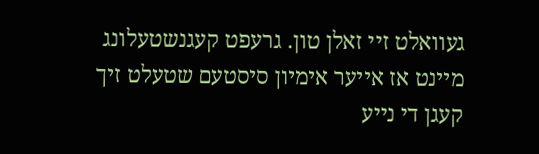געוואלט זיי זאלן טון. גרעפט קעגנשטעלונג מיינט אז אייער אימיון סיסטעם שטעלט זיך קעגן די נייע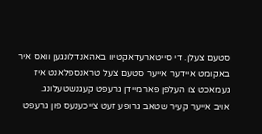סטעם צעלן. די סייטארעדאקטיוו באהאנדלונגען וואס איר באקומט איידער אייער סטעם צעל טראנספלאנט איז געמאכט צו העלפן פארמיידן גרעפט קעגנשטעלונג.
אויב אייער קעיר שטאב גרופע זעט צייכענעס פון גרעפט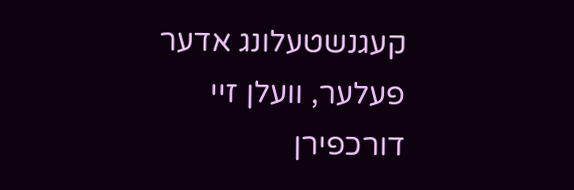קעגנשטעלונג אדער פעלער, וועלן זיי דורכפירן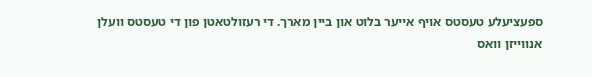ספעציעלע טעסטס אויף אייער בלוט און ביין מארך. די רעזולטאטן פון די טעסטס וועלן אנווייזן וואס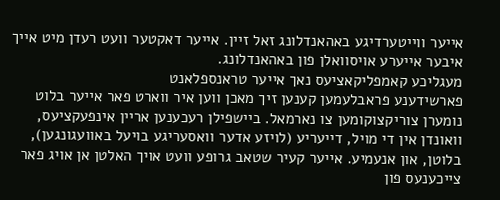אייער ווייטערדיגע באהאנדלונג זאל זיין. אייער דאקטער וועט רעדן מיט אייך איבער אייערע אויסוואלן פון באהאנדלונג.
מעגליכע קאמפליקאציעס נאך אייער טראנספלאנט
פארשידענע פראבלעמען קענען זיך מאכן ווען איר ווארט פאר אייער בלוט נומערן צוריקצוקומען צו נארמאל. ביישפילן רעכענען אריין אינפעקציעס, וואונדן אין די מויל, דייעריע (לויזע אדער וואסעריגע בויעל באוועגונגען), בלוטן, און אנעמיע. אייער קעיר שטאב גרופע וועט אויך האלטן אן אויג פאר צייכענעס פון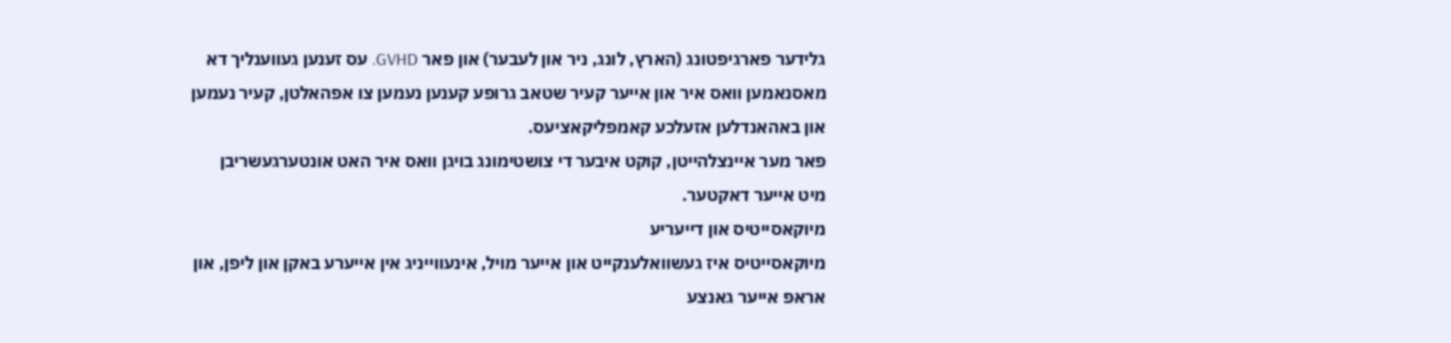גלידער פארגיפטונג (הארץ, לונג, ניר און לעבער) און פאר GVHD. עס זענען געווענליך דא מאסנאמען וואס איר און אייער קעיר שטאב גרופע קענען נעמען צו אפהאלטן, קעיר נעמען און באהאנדלען אזעלכע קאמפליקאציעס.
פאר מער איינצלהייטן, קוקט איבער די צושטימונג בויגן וואס איר האט אונטערגעשריבן מיט אייער דאקטער.
מיוקאסייטיס און דייעריע
מיוקאסייטיס איז געשוואלענקייט און אייער מויל, אינעווייניג אין אייערע באקן און ליפן, און אראפ אייער גאנצע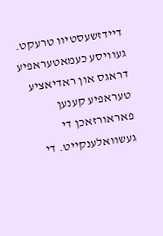דיידזשעסטיוו טרעקט. געוויסע כעמאטעראפיע דראגס און ראדיאציע טעראפיע קענען פאראורזאכן די געשוואלענקייט. די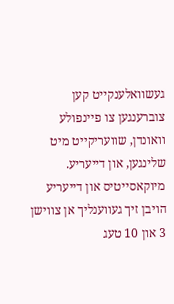געשוואלענקייט קען צוברענגען צו פיינפולע וואונדן, שוועריקייט מיט שלינגען, און דייעריע.
מיוקאסייטיס און דייעריע הויבן זיך געווענליך אן צווישן 3 און 10 טעג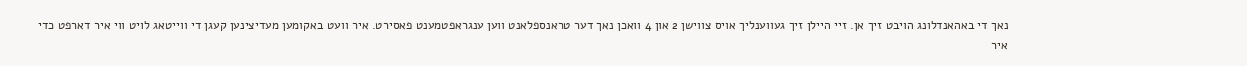נאך די באהאנדלונג הויבט זיך אן. זיי היילן זיך געווענליך אויס צווישן 2 און 4 וואכן נאך דער טראנספלאנט ווען ענגראפטמענט פאסירט. איר וועט באקומען מעדיצינען קעגן די ווייטאג לויט ווי איר דארפט כדי איר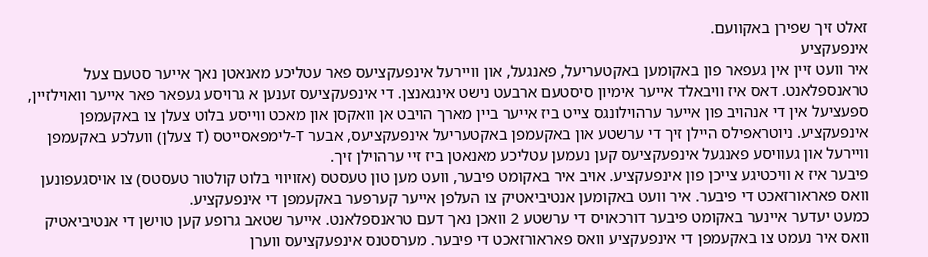זאלט זיך שפירן באקוועם.
אינפעקציע
איר וועט זיין אין געפאר פון באקומען באקטעריעל, פאנגעל, און וויירעל אינפעקציעס פאר עטליכע מאנאטן נאך אייער סטעם צעל טראנספלאנט. דאס איז וויבאלד אייער אימיון סיסטעם ארבעט נישט אינגאנצן. די אינפעקציעס זענען א גרויסע געפאר פאר אייער וואוילזיין, ספעציעל אין די אנהויב פון אייער ערהוילונגס צייט ביז אייער ביין מארך הויבט אן וואקסן און מאכט ווייסע בלוט צעלן צו באקעמפן אינפעקציע. ניוטראפילס היילן זיך די ערשטע און באקעמפן באקטעריעל אינפעקציעס, אבער T-לימפאסייטס (T צעלן) וועלכע באקעמפן וויירעל און געוויסע פאנגעל אינפעקציעס קען נעמען עטליכע מאנאטן ביז זיי ערהוילן זיך.
פיבער איז א וויכטיגע צייכן פון אינפעקציע. אויב איר באקומט פיבער, וועט מען טון טעסטס (אזויווי בלוט קולטור טעסטס) צו אויסגעפונען וואס פאראורזאכט די פיבער. איר וועט באקומען אנטיביאטיק צו העלפן אייער קערפער באקעמפן די אינפעקציע.
כמעט יעדער איינער באקומט פיבער דורכאויס די ערשטע 2 וואכן נאך דעם טראנספלאנט. אייער שטאב גרופע קען טוישן די אנטיביאטיק וואס איר נעמט צו באקעמפן די אינפעקציע וואס פאראורזאכט די פיבער. מערסטנס אינפעקציעס ווערן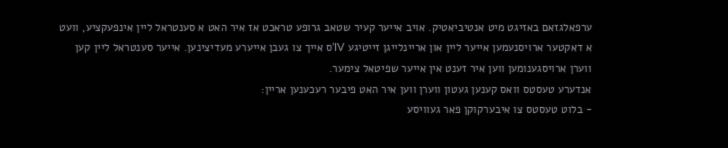ערפאלגזאם באזיגט מיט אנטיביאטיק. אויב אייער קעיר שטאב גרופע טראכט אז איר האט א סענטראל ליין אינפעקציע, וועט א דאקטער ארויסנעמען אייער ליין און אריינלייגן זייטיגע IV’ס אייך צו געבן אייערע מעדיצינען. אייער סענטראל ליין קען ווערן ארויסגענומען ווען איר זענט אין אייער שפיטאל צימער.
אנדערע טעסטס וואס קענען געטון ווערן ווען איר האט פיבער רעכענען אריין:
- בלוט טעסטס צו איבערקוקן פאר געוויסע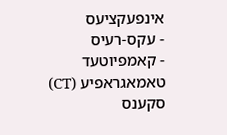אינפעקציעס
- עקס-רעיס
- קאמפיוטעד טאמאגראפיע (CT) סקענס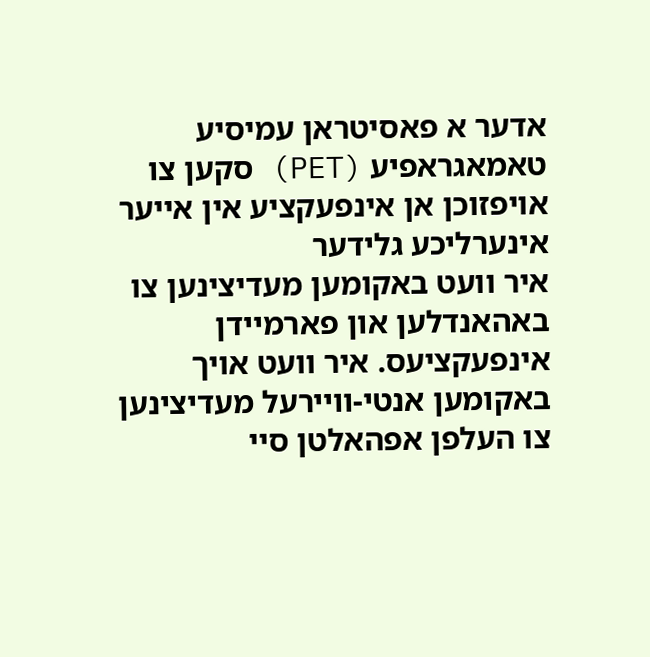אדער א פאסיטראן עמיסיע טאמאגראפיע (PET) סקען צו אויפזוכן אן אינפעקציע אין אייער אינערליכע גלידער
איר וועט באקומען מעדיצינען צו באהאנדלען און פארמיידן אינפעקציעס. איר וועט אויך באקומען אנטי-וויירעל מעדיצינען צו העלפן אפהאלטן סיי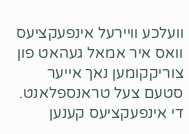וועלכע וויירעל אינפעקציעס וואס איר אמאל געהאט פון צוריקקומען נאך אייער סטעם צעל טראנספלאנט. די אינפעקציעס קענען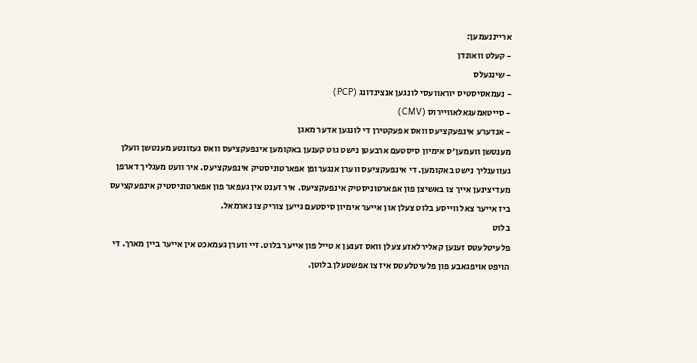ארייננעמען:
- קעלט וואונדן
- שינגעלס
- נעמאסיסטיס יוראוועסי לונגען אנצינדונג (PCP)
- סייטאמעגאלאוויירוס (CMV)
- אנדערע אינפעקציעס וואס אפעקטירן די לונגען אדער מאגן
מענטשן וועמען’ס אימיון סיסטעם ארבעטן נישט גוט קענען באקומען אינפעקציעס וואס געזונטע מענטשן וועלן געווענליך נישט באקומען. די אינפעקציעס ווערן אנגערופן אפארטוניסטיק אינפעקציעס. איר וועט מעגליך דארפן מעדיצינען אייך צו באשיצן פון אפארטוניסטיק אינפעקציעס. איר זענט אין געפאר פון אפארטוניסטיק אינפעקציעס ביז אייער צאל ווייסע בלוט צעלן און אייער אימיון סיסטעם גייען צוריק צו נארמאל.
בלוט
פלעיטלעטס זענען קאלירלאזע צעלן וואס זענען א טייל פון אייער בלוט. זיי ווערן געמאכט אין אייער ביין מארך. די הויפט אויפגאבע פון פלעיטלעטס איז צו אפשטעלן בלוטן.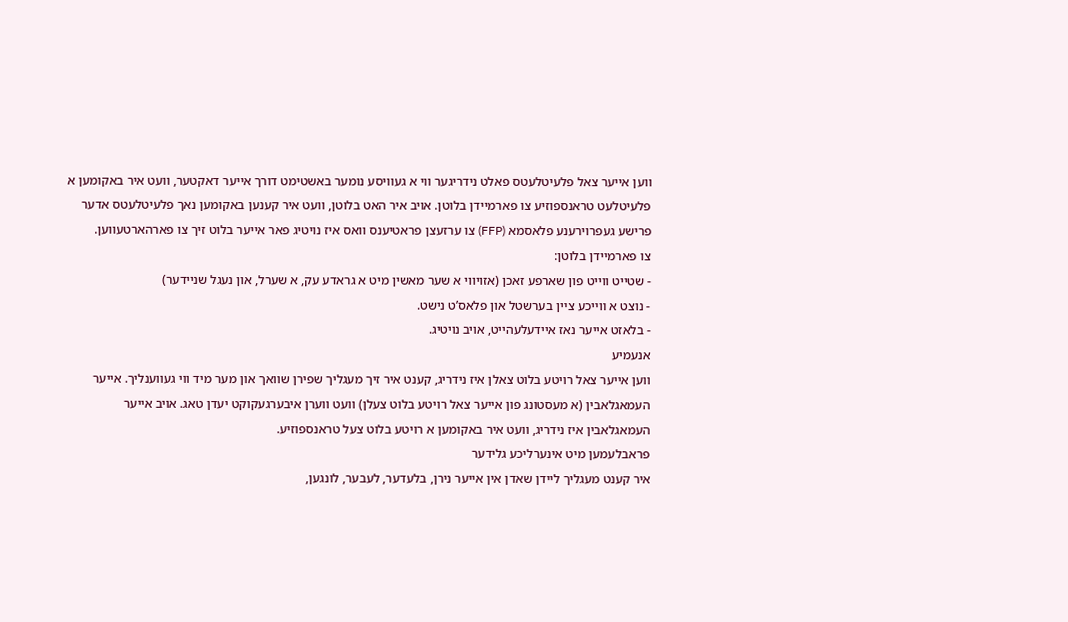ווען אייער צאל פלעיטלעטס פאלט נידריגער ווי א געוויסע נומער באשטימט דורך אייער דאקטער, וועט איר באקומען א פלעיטלעט טראנספוזיע צו פארמיידן בלוטן. אויב איר האט בלוטן, וועט איר קענען באקומען נאך פלעיטלעטס אדער פרישע געפרוירענע פלאסמא (FFP) צו ערזעצן פראטיענס וואס איז נויטיג פאר אייער בלוט זיך צו פארהארטעווען.
צו פארמײדן בלוטן:
- שטייט ווייט פון שארפע זאכן (אזויווי א שער מאשין מיט א גראדע עק, א שערל, און נעגל שניידער)
- נוצט א װײכע צײן בערשטל און פלאס’ט נישט.
- בלאזט אייער נאז איידעלעהייט, אויב נויטיג.
אנעמיע
ווען אייער צאל רויטע בלוט צאלן איז נידריג, קענט איר זיך מעגליך שפירן שוואך און מער מיד ווי געווענליך. אייער העמאגלאבין (א מעסטונג פון אייער צאל רויטע בלוט צעלן) וועט ווערן איבערגעקוקט יעדן טאג. אויב אייער העמאגלאבין איז נידריג, וועט איר באקומען א רויטע בלוט צעל טראנספוזיע.
פראבלעמען מיט אינערליכע גלידער
איר קענט מעגליך ליידן שאדן אין אייער נירן, בלעדער, לעבער, לונגען,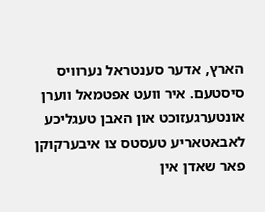הארץ, אדער סענטראל נערוויס סיסטעם. איר וועט אפטמאל ווערן אונטערגעזוכט און האבן טעגליכע לאבאטאריע טעסטס צו איבערקוקן פאר שאדן אין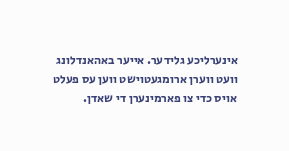אינערליכע גלידער. אייער באהאנדלונג וועט ווערן ארומגעטוישט ווען עס פעלט אויס כדי צו פארמינערן די שאדן.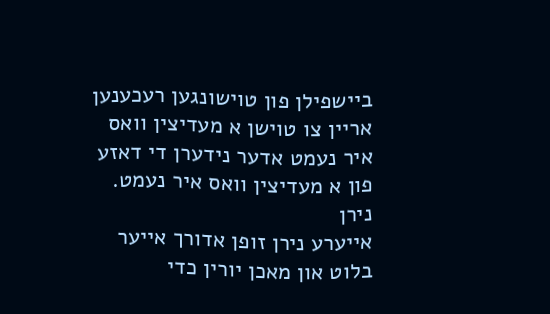ביישפילן פון טוישונגען רעכענען אריין צו טוישן א מעדיצין וואס איר נעמט אדער נידערן די דאזע פון א מעדיצין וואס איר נעמט.
נירן
אייערע נירן זופן אדורך אייער בלוט און מאכן יורין כדי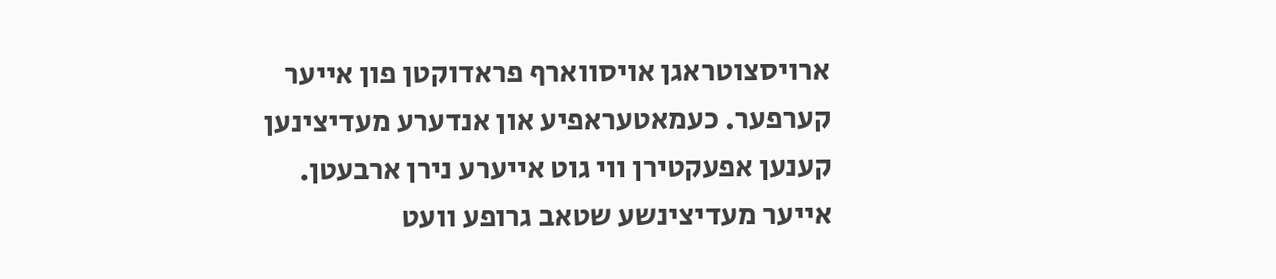ארויסצוטראגן אויסווארף פראדוקטן פון אייער קערפער. כעמאטעראפיע און אנדערע מעדיצינען קענען אפעקטירן ווי גוט אייערע נירן ארבעטן.
אייער מעדיצינשע שטאב גרופע וועט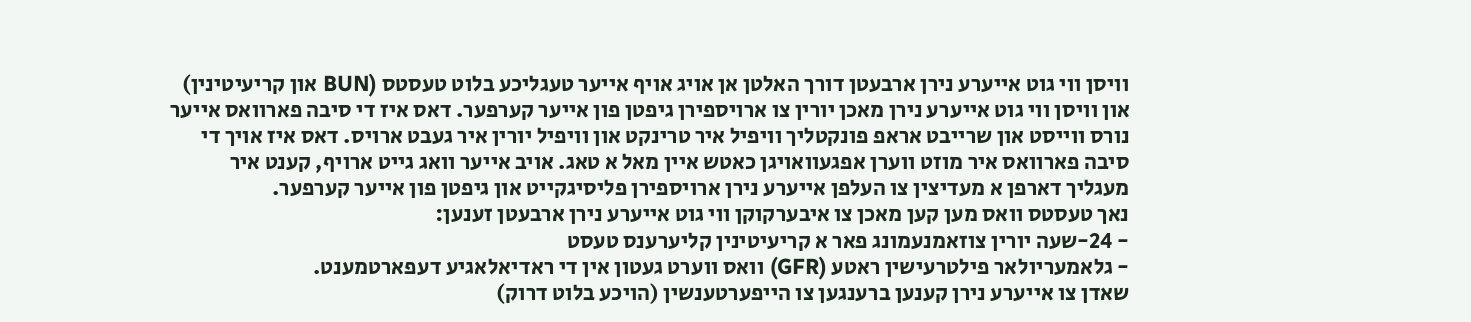וויסן ווי גוט אייערע נירן ארבעטן דורך האלטן אן אויג אויף אייער טעגליכע בלוט טעסטס (BUN און קריעיטינין) און וויסן ווי גוט אייערע נירן מאכן יורין צו ארויספירן גיפטן פון אייער קערפער. דאס איז די סיבה פארוואס אייער נורס ווייסט און שרייבט אראפ פונקטליך וויפיל איר טרינקט און וויפיל יורין איר געבט ארויס. דאס איז אויך די סיבה פארוואס איר מוזט ווערן אפגעוואויגן כאטש איין מאל א טאג. אויב אייער וואג גייט ארויף, קענט איר מעגליך דארפן א מעדיצין צו העלפן אייערע נירן ארויספירן פליסיגקייט און גיפטן פון אייער קערפער.
נאך טעסטס וואס מען קען מאכן צו איבערקוקן ווי גוט אייערע נירן ארבעטן זענען:
- 24-שעה יורין צוזאמנעמונג פאר א קריעיטינין קליערענס טעסט
- גלאמעריולאר פילטרעישין ראטע (GFR) וואס ווערט געטון אין די ראדיאלאגיע דעפארטמענט.
שאדן צו אייערע נירן קענען ברענגען צו הייפערטענשין (הויכע בלוט דרוק)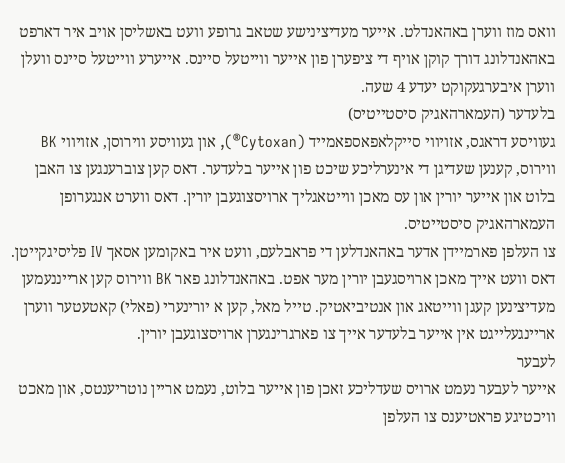וואס מוז ווערן באהאנדלט. אייער מעדיצינישע שטאב גרופע וועט באשליסן אויב איר דארפט באהאנדלונג דורך קוקן אויף די ציפערן פון אייער ווייטעל סיינס. אייערע ווייטעל סיינס וועלן ווערן איבערגעקוקט יעדע 4 שעה.
בלעדער (העמארהאגיק סיסטייטיס)
געוויסע דראגס, אזויווי סייקלאפאספאמייד (Cytoxan®), און געוויסע ווירוסן, אזויווי BK ווירוס, קענען שעדיגן די אינערליכע שיכט פון אייער בלעדער. דאס קען צוברענגען צו האבן בלוט און אייער יורין און עס מאכן ווייטאגליך ארויסצוגעבן יורין. דאס ווערט אנגערופן העמארהאגיק סיסטייטיס.
צו העלפן פארמיידן אדער באהאנדלען די פראבלעם, וועט איר באקומען אסאך IV פליסיגקייטן. דאס וועט אייך מאכן ארויסגעבן יורין מער אפט. באהאנדלונג פאר BK ווירוס קען ארייננעמען מעדיצינען קעגן ווייטאג און אנטיביאטיק. טייל מאל, קען א יורינערי (פאלי) קאטעטער ווערן אריינגעלייגט אין אייער בלעדער אייך צו פארגרינגערן ארויסצוגעבן יורין.
לעבער
אייער לעבער נעמט ארויס שעדליכע זאכן פון אייער בלוט, נעמט אריין נוטריענטס, און מאכט וויכטיגע פראטיענס צו העלפן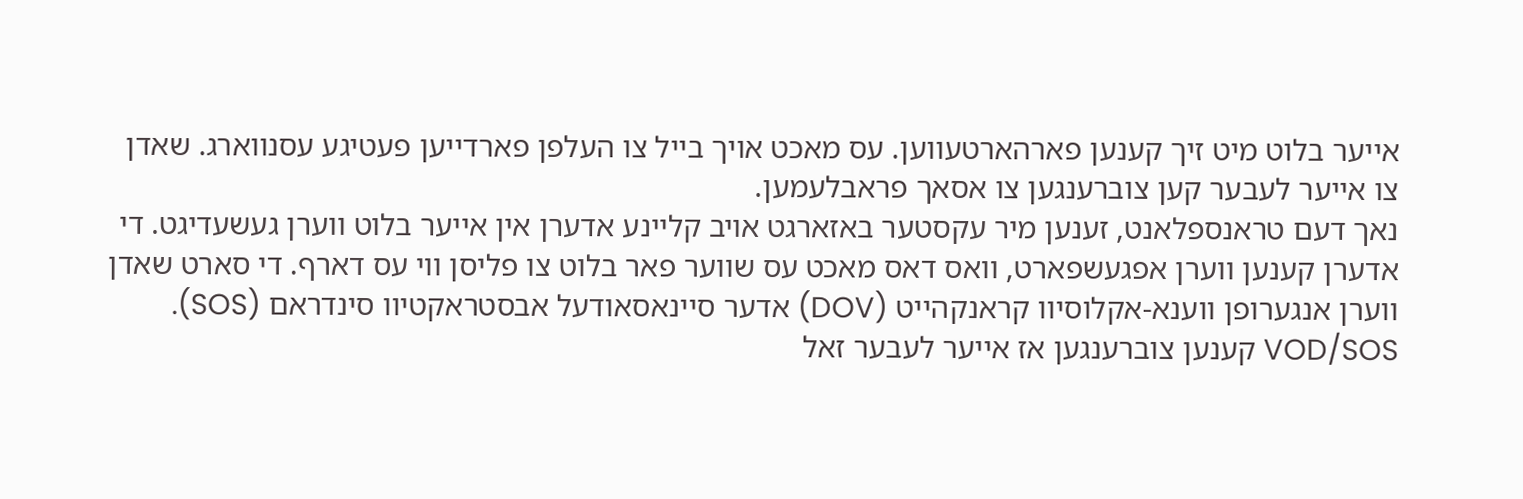אייער בלוט מיט זיך קענען פארהארטעווען. עס מאכט אויך בייל צו העלפן פארדייען פעטיגע עסנווארג. שאדן צו אייער לעבער קען צוברענגען צו אסאך פראבלעמען.
נאך דעם טראנספלאנט, זענען מיר עקסטער באזארגט אויב קליינע אדערן אין אייער בלוט ווערן געשעדיגט. די אדערן קענען ווערן אפגעשפארט, וואס דאס מאכט עס שווער פאר בלוט צו פליסן ווי עס דארף. די סארט שאדן ווערן אנגערופן ווענא-אקלוסיוו קראנקהייט (DOV) אדער סיינאסאודעל אבסטראקטיוו סינדראם (SOS).
VOD/SOS קענען צוברענגען אז אייער לעבער זאל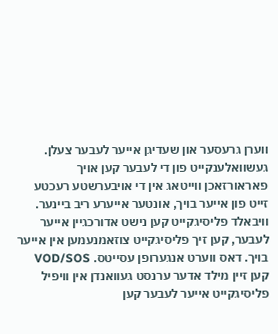ווערן גרעסער און שעדיגן אייער לעבער צעלן. געשוואלענקייט פון די לעבער קען אויך פאראורזאכן ווייטאג אין די אויבערשטע רעכטע זייט פון אייער בויך, אונטער אייערע ריב ביינער. וויבאלד פליסיגקייט קען נישט אדורכגיין אייער לעבער, קען זיך פליסיגקייט צוזאמנעמען אין אייער בויך. דאס ווערט אנגערופן עסייטס. VOD/SOS קען זיין מילד אדער ערנסט געוואנדן אין וויפיל פליסיגקייט אייער לעבער קען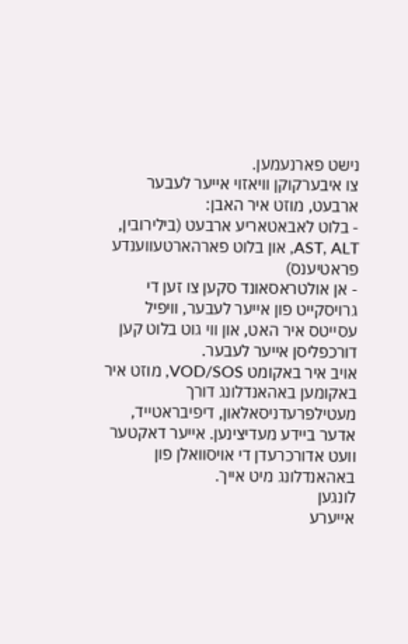נישט פארנעמען.
צו איבערקוקן וויאזוי אייער לעבער ארבעט, מוזט איר האבן:
- בלוט לאבאטאריע ארבעט (בילירובין, AST, ALT, און בלוט פארהארטעווענדע פראטיענס)
- אן אולטראסאונד סקען צו זען די גרויסקייט פון אייער לעבער, וויפיל עסייטס איר האט, און ווי גוט בלוט קען דורכפליסן אייער לעבער.
אויב איר באקומט VOD/SOS, מוזט איר באקומען באהאנדלונג דורך מעטילפרעדניסאלאון, דיפיבראטייד, אדער ביידע מעדיצינען. אייער דאקטער וועט אדורכרעדן די אויסוואלן פון באהאנדלונג מיט אייך.
לונגען
אייערע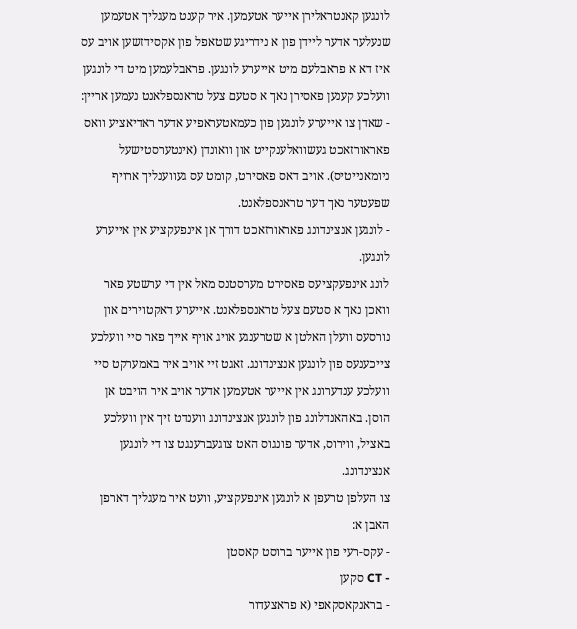לונגען קאנטראלירן אייער אטעמען. איר קענט מעגליך אטעמען שנעלער אדער ליידן פון א נידריגע שטאפל פון אקסידזשען אויב עס איז דא א פראבלעם מיט אייערע לונגען. פראבלעמען מיט די לונגען וועלכע קענען פאסירן נאך א סטעם צעל טראנספלאנט נעמען אריין:
- שאדן צו אייערע לונגען פון כעמאטעראפיע אדער ראדיאציע וואס פאראורזאכט געשוואלענקייט און וואונדן (אינטערסטישעל ניומאנייטיס). אויב דאס פאסירט, קומט עס געווענליך ארויף שפעטער נאך דער טראנספלאנט.
- לונגען אנצינדונג פאראורזאכט דורך אן אינפעקציע אין אייערע לונגען.
לונג אינפעקציעס פאסירט מערסטנס מאל אין די ערשטע פאר וואכן נאך א סטעם צעל טראנספלאנט. אייערע דאקטוירים און נורסעס וועלן האלטן א שטרענגע אויג אויף אייך פאר סיי וועלכע צייכענעס פון לונגען אנצינדונג. זאגט זיי אויב איר באמערקט סיי וועלכע ענדערונג אין אייער אטעמען אדער אויב איר הויבט אן הוסן. באהאנדלונג פון לונגען אנצינדונג ווענדט זיך אין וועלכע באציל, ווירוס, אדער פונגוס האט צוגעברענגט צו די לונגען אנצינדונג.
צו העלפן טרעפן א לונגען אינפעקציע, וועט איר מעגליך דארפן האבן א:
- עקס-רעי פון אייער ברוסט קאסטן
- CT סקען
- בראנקאסקאפי (א פראצעדור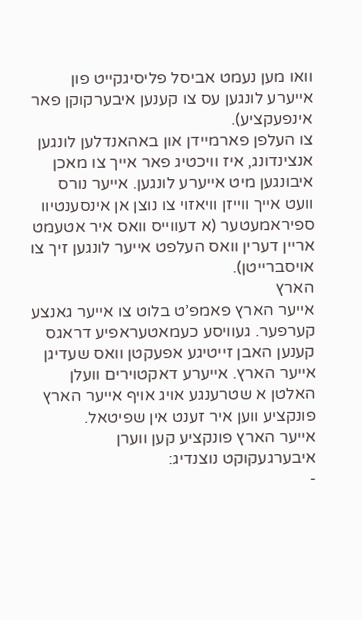וואו מען נעמט אביסל פליסיגקייט פון אייערע לונגען עס צו קענען איבערקוקן פאר אינפעקציע).
צו העלפן פארמיידן און באהאנדלען לונגען אנצינדונג, איז וויכטיג פאר אייך צו מאכן איבונגען מיט אייערע לונגען. אייער נורס וועט אייך ווייזן וויאזוי צו נוצן אן אינסענטיוו ספיראמעטער (א דעווייס וואס איר אטעמט אריין דערין וואס העלפט אייער לונגען זיך צו אויסברייטן).
הארץ
אייער הארץ פאמפ’ט בלוט צו אייער גאנצע קערפער. געוויסע כעמאטעראפיע דראגס קענען האבן זייטיגע אפעקטן וואס שעדיגן אייער הארץ. אייערע דאקטוירים וועלן האלטן א שטרענגע אויג אויף אייער הארץ פונקציע ווען איר זענט אין שפיטאל.
אייער הארץ פונקציע קען ווערן איבערגעקוקט נוצנדיג:
-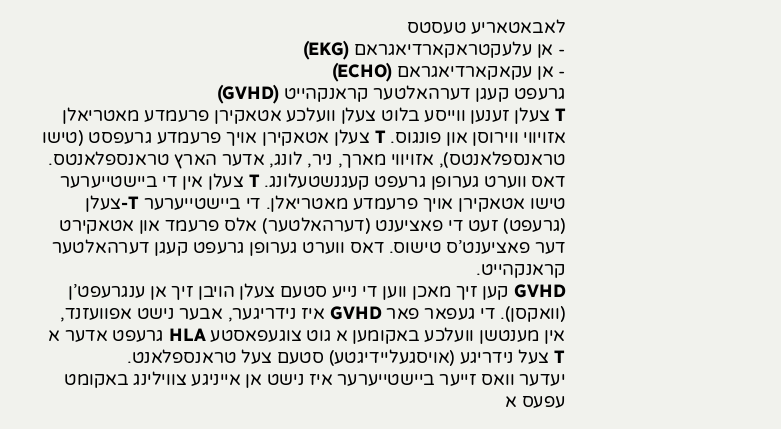לאבאטאריע טעסטס
- אן עלעקטראקארדיאגראם (EKG)
- אן עקאקארדיאגראם (ECHO)
גרעפט קעגן דערהאלטער קראנקהייט (GVHD)
T צעלן זענען ווייסע בלוט צעלן וועלכע אטאקירן פרעמדע מאטריאלן אזויווי ווירוסן און פונגוס. T צעלן אטאקירן אויך פרעמדע גרעפסט (טישו טראנספלאנטס), אזויווי מארך, ניר, לונג, אדער הארץ טראנספלאנטס. דאס ווערט גערופן גרעפט קעגנשטעלונג. T צעלן אין די ביישטייערער טישו אטאקירן אויך פרעמדע מאטריאלן. די ביישטייערער T-צעלן (גרעפט) זעט די פאציענט (דערהאלטער) אלס פרעמד און אטאקירט דער פאציענט’ס טישוס. דאס ווערט גערופן גרעפט קעגן דערהאלטער קראנקהייט.
GVHD קען זיך מאכן ווען די נייע סטעם צעלן הויבן זיך אן ענגרעפט’ן (וואקסן). די געפאר פאר GVHD איז נידריגער, אבער נישט אפוועזנד, אין מענטשן וועלכע באקומען א גוט צוגעפאסטע HLA גרעפט אדער א T צעל נידריגע (אויסגעליידיגטע) סטעם צעל טראנספלאנט.
יעדער וואס זייער ביישטייערער איז נישט אן אייניגע צווילינג באקומט עפעס א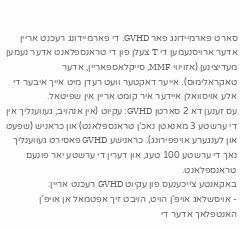סארט פארמיידונג פאר GVHD. די פארמיידונג רעכנט אריין אדער ארויסנעמען די T צעלן פון די טראנספלאנט אדער נעמען מעדיצינען (אזויווי MMF, סייקלאספאריין, אדער טאקראלימוס). אייער דאקטער וועט רעדן מיט אייך איבער די אלע אויסוואלן איידער איר קומט אריין אין שפיטאל.
עס זענען דא 2 סארטן GVHD: עקיוט (אין אנהויב, געווענליך אין די ערשטע 3 מאנאטן נאכ’ן טראנספלאנט) און כראניש (שפעט און לענגערע אויפפירונג). כראנישע GVHD פאסירט געווענליך נאך די ערשטע 100 טעג, און דערין די ערשטע יאר פונעם טראנספלאנט.
באקאנטע צייכענעס פון עקיוט GVHD רעכנט אריין:
- אויסשלאג אויפ’ן הויט, הויבט זיך אפטמאל אן אויפ’ן האנטפלאך אדער די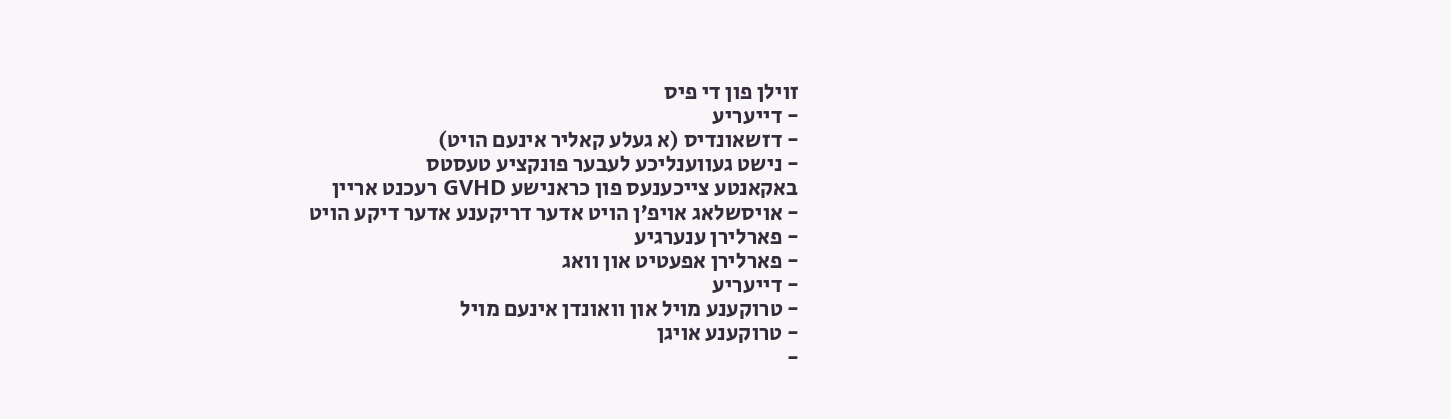זוילן פון די פיס
- דייעריע
- דזשאונדיס (א געלע קאליר אינעם הויט)
- נישט געווענליכע לעבער פונקציע טעסטס
באקאנטע צייכענעס פון כראנישע GVHD רעכנט אריין
- אויסשלאג אויפ’ן הויט אדער דריקענע אדער דיקע הויט
- פארלירן ענערגיע
- פארלירן אפעטיט און וואג
- דייעריע
- טרוקענע מויל און וואונדן אינעם מויל
- טרוקענע אויגן
-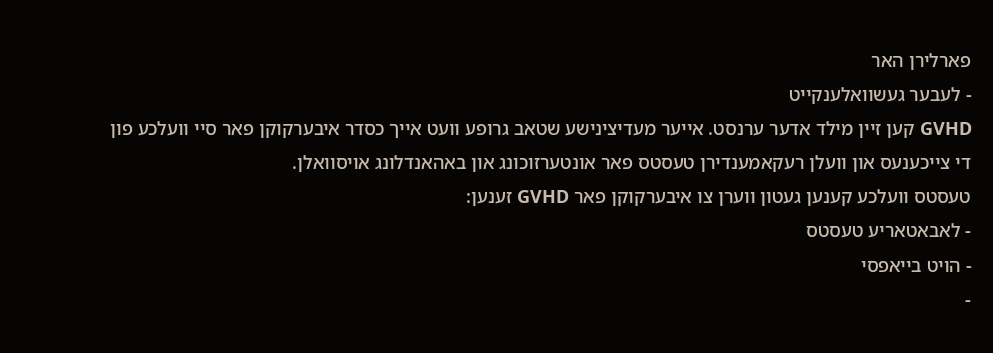פארלירן האר
- לעבער געשוואלענקייט
GVHD קען זיין מילד אדער ערנסט. אייער מעדיצינישע שטאב גרופע וועט אייך כסדר איבערקוקן פאר סיי וועלכע פון די צייכענעס און וועלן רעקאמענדירן טעסטס פאר אונטערזוכונג און באהאנדלונג אויסוואלן.
טעסטס וועלכע קענען געטון ווערן צו איבערקוקן פאר GVHD זענען:
- לאבאטאריע טעסטס
- הויט בייאפסי
-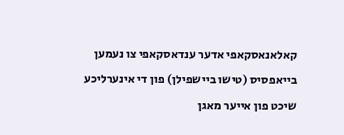קאלאנאסקאפי אדער ענדאסקאפי צו נעמען בייאפסיס (טישו ביישפילן) פון די אינערליכע שיכט פון אייער מאגן